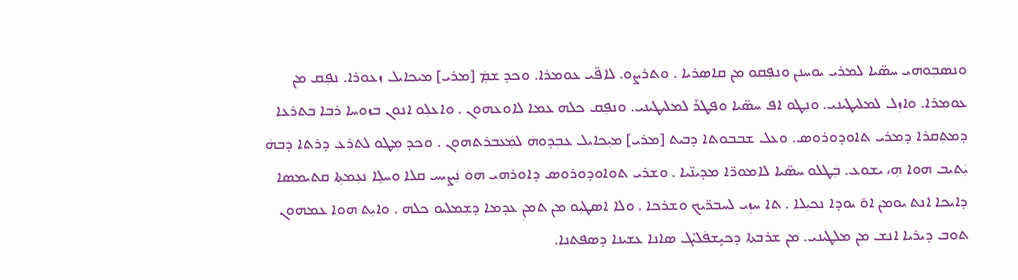ܘܢܣܒܼܘܗܝ ܚܣ̈ܝܐ ܠܡܪܝ ܝܘܚܢܢ ܘܢܦܼܩܘ ܡܢ ܩܐܣܪܝܐ . ܘܬܪܨܘ. ܠܐܦ̈ܝ ܥܘܡܪܐ. ܘܟܕ ܫܡܼ݁ [ܡܪܝ] ܡܝܟܐܝܠ ܙܥܘܪܐ. ܢܦܼܩ ܡܢ ܥܘܡܪܐ. ܘܐܙܼܠ ܠܡܠܝܛܝܢܝ. ܘܢܼܛܘ ܐܦ ܚܣ̈ܝܐ ܘܦܛܪ̄ ܠܡܠܝܛܝܢܝ. ܘܢܦܼܩ ܟܠܗ ܥܡܐ ܠܐܘܥܗܘܢ . ܘܐܥܠܼܘ ܐܢܘܢ ܒܙܘܚܐ ܪܒܐ ܒܬܪܥܐ ܕܡܬܼܩܪܐ ܕܡܪܝ ܬܐܘܕܘܪܘܣ. ܘܥܠ ܫܒܒܘܬܐ ܕܒܝܬ [ܡܪܝ] ܡܝܼܟܐܝܠ ܥܒܼܕܘܗܿ ܠܡܲܥܒܪܬܗܘܢ . ܘܟܕ ܡܼܛܘ ܠܬܪܥ ܕܪܬܐ ܕܒܗܿ ܝܲܬܝܒ ܗܘܐ ܗܼ، ܝܫܘܥ. ܒܲܛܠܘ ܚܣ̈ܝܐ ܠܐܡܘܪ̈ܐ ܡܕܝܢ̈ܝܐ . ܘܫܪܝ ܬܘܐܘܕܘܪܘܣ ܕܐܘܪܗܝ ܗܘܿ ܢܲܨܝܚ ܩܠܐ ܘܚܠܸܐ ܢܥܼܡܬܼܐ ܩܬܝܡܣܐ ܕܐܝܟܐ ܐܢܬ ܝܘܡܢ ܐܘ̄ ܝܘܕܐ ܢܟܝܼܠܐ . ܬܐ ܚܙܼܝ ܠܚܒܪ̈ܝܟ ܘܫܪܟܐ . ܘܠܐ ܐܣܛܝܼܘ ܡܢ ܬܡܢܼ ܥܕܡܐ ܕܫܲܡܠܝܘ ܟܠܗ . ܘܐܝܼܬ ܗܘܐ ܥܡܗܘܢ ܬܘܒ ܕܝܪܝܐ ܐܢܫ ܡܢ ܡܠܛܝܢܝ. ܡܢ ܫܪܒܬܐ ܕܟܝܻܫܦܿܠܝܺܓ ܣܐܢܐ ܥܫܝܢܐ ܕܣܦܬܢܐ.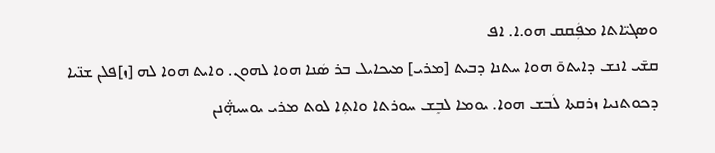ܘܣܓܝ̈ܐܬܐ ܡܦܲܩܩ ܗܘ.ܐ. ܐܦ
ܩܫ̄ܝ ܐܢܫ ܕܐܝܬܘ̄ ܗܘܐ ܚܬܢܐ ܕܒܝܬ [ܡܪܝ] ܡܝܟܐܝܠ ܒܪ ܣܿܢܐ ܗܘܐ ܠܗܘܢ. ܘܐܝܬ ܗܘܐ ܠܗ [ܙ]ܦܠܢ ܫܢ̈ܝܐ ܕܟܘܬܢܝܐ ܙܪܩܬܐ ܠܿܒܫ ܗܘܐ. ܝܘܡܐ ܠܒܸܫ ܚܘܪܬܐ ܘܐܬܼܐ ܠܘܬ ܡܪܝ ܝܘܚܞܢܢ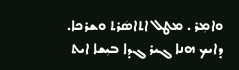ܘܐܡܼܪ . ܡܛܠ ܐܬܐܣܿܪܬ ܘܫܪܟܐ. ܕܐܝܟ ܗܢܐ ܓܝܪ ܓܕܐ ܒܝܼܫܐ ܐܝܬ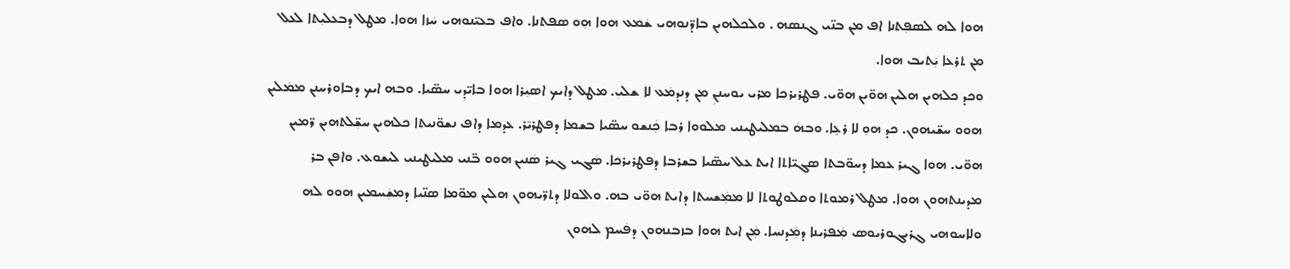ܗܘܐ ܠܗ ܠܣܦܼܬܢܐ ܐܦ ܡܢ ܒܢ̈ܝ ܓܢܣܗ . ܘܠܟܠܗܝܢ ܒܐܕ̈ܢܘܗܝ ܫܿܡܥ ܗܘܐ ܗܼܘ ܣܦܬܢܐ. ܘܐܦ ܒܥܝ̈ܢܘܗܝ ܚܿܙܐ ܗܘܐ. ܡܛܠ ܕܒܥܠܝܼܬܐ ܠܥܠ ܡܢ ܬܪܥܐ ܝܲܬܝܒ ܗܘܐ.
ܘܟܕ ܟܠܗܝܢ ܗܠܝܢ ܗܘ̈ܝܢ ܗܘ̈ܝ. ܦܛܪܝܪܟܐ ܡܪܝ ܝܘܚܢܢܼ ܡܢ ܕܢܕܡܿܥ ܠܐ ܫܠܝܼ. ܡܛܠ ܕܐܝܟ ܐܣܝܼܪܐ ܗܘܐ ܒܐܝ̈ܕܼܝ ܚܣ̈ܝܐ. ܘܒܗ ܐܝܟ ܕܒܐܘܪܚܢܢ ܡܡܿܠܝܢ ܗܘܘ ܚܫ̈ܝܗܘܢ. ܟܕ ܗܘܼ ܠܐ ܪܥܸܐ. ܘܒܗܿ ܒܡܠܝܛܝܢܝ ܡܠܘܘܐ ܪܒܐ ܟܲܢܫܘ ܚܣ̈ܝܐ ܒܫܡܐ ܕܦܛܪܝ̄ܪ. ܥܕܡܐ ܕܐܦ ܢܫܘ̈ܢܝܬܐ ܟܠܗܝܢ ܚܫܼ̈ܠܬܗܝܢ ܪ̈ܡܝܢ ܗܘ̈ܝ. ܗܘܐ ܓܝܪ ܥܡܐ ܕܚܘ̈ܒܬܐ ܣܓܝ̈ܐܬܐ ܐܝܬ ܥܠ ܚܣ̈ܝܐ ܒܫܪܒܐ ܕܦܛܪܝܪܟܐ. ܣܿܓܝ ܓܝܪ ܣܿܢܝܢ ܗܘܘ ܒ̈ܢܝ ܡܠܝܛܝܢܝ ܠܝܫܘܥ. ܘܐܦܢ ܒܪ ܡܕܝܢܬܗܘܢ ܗܘܐ. ܡܛܠ ܪܡܘܬܐ ܘܩܠܘܛܘܬܐ ܠܐ ܡܡܲܫܚܬܐ ܕܐܝܬ ܗܘ̈ܝ ܒܗ. ܘܐܠܘܠܐ ܕܬܪ̈ܝܗܘܢ ܗܠܝܢ ܡܘ̈ܡܐ ܣܢ̈ܝܐ ܕܡܫܲܚܡܝܢ ܗܘܘ ܠܗ ܘܠܐܚܘܗܝ ܓܪܝܓܘܪܝܘܣ ܡܲܦܪܝܢܐ ܕܡܲܕܢܚܐ. ܡܲܢ ܐܝܬ ܗܘܐ ܒܙܒܢܗܘܢ ܕܦܿܚܡ ܠܗܘܢ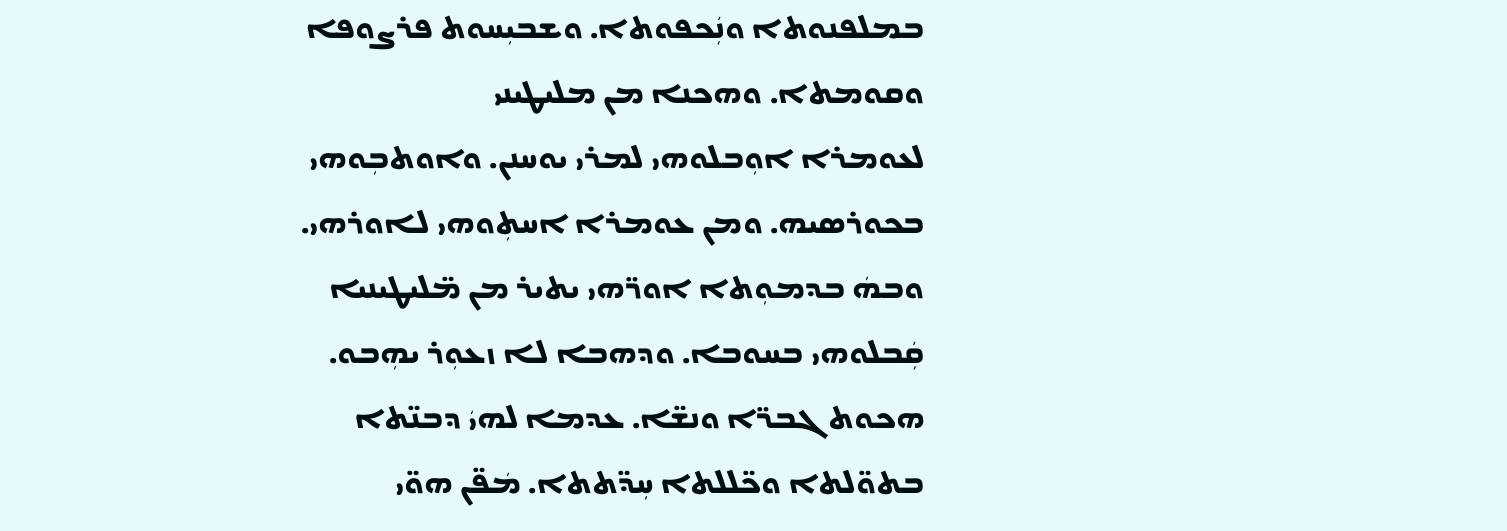ܒܡܠܦܢܘܬܐ ܘܢܲܟܦܘܬܐ. ܘܫܒܝܼܚܘܬ ܦܪܨܘܦܐ ܘܩܘܡܬܐ. ܘܗܟܢܐ ܡܢ ܡܠܝܛܝܢܝ
ܠܥܘܡܪܐ ܐܘܼܒܠܘܗܝ ܠܡܪܝ ܝܘܚܢܢ. ܘܐܘܬܒܼܘܗܝ ܒܟܘܪܣܝܗ. ܘܡܢ ܥܘܡܪܐ ܐܚܬܼܘܗܝ ܠܐܘܪܗܝ. ܘܒܗܿ ܒܕܡܘܼܬܐ ܐܘܪ̈ܗܝ ܝܬܝܪ ܡܢ ܡ̈ܠܝܛܝܢܝܐ ܩܲܒܠܘܗܝ ܒܚܘܒܐ. ܘܕܗܒܐ ܠܐ ܙܥܘܼܪ ܝܗܼܒܘ. ܗܟܘܬ ܓܒܪ̈ܐ ܘܢܫ̈ܐ. ܥܕܡܐ ܠܗܝܿ ܕܒܢ̈ܬܐ ܒܬܘ̈ܠܬܐ ܘܟ̈ܠܠܬܐ ܚܼܕ̈ܬܬܐ. ܡܿܦ̈ܢ ܗܘ̈ܝ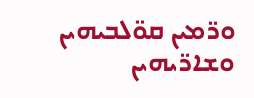ܘܪ̈ܡܝܢ ܩܘ̈ܠܒܝܗܝܢ ܘܫܐܪ̈ܝܗܝܢ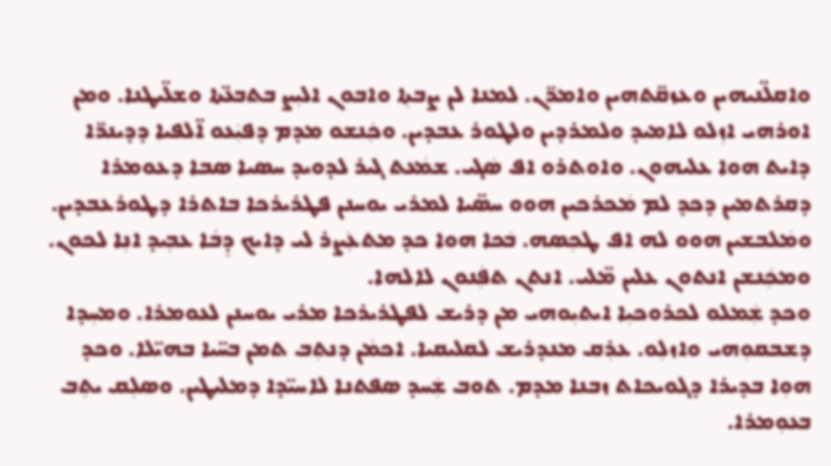ܘܐܩܠ̈ܢܝܗܝܢ ܘܥܙܩ̈ܬܗܝܢ ܘܐܡܪ̈ܢ. ܠܡܢܐ ܠܢ ܨܒܬܼܐ ܘܐܒܘܢ ܐܠܝܼܨ ܒܬܒܥ̈ܬܐ ܘܫܠ̈ܝܛܢܐ. ܘܡܢ ܐܘܪܗܝ ܐܙܼܠܘ ܠܐܡܝܕ ܘܠܡܪܕܝܢ ܘܠܛܘܪ ܥܒܕܝܢ. ܘܟܲܢܫܘ ܡܕܡ ܕܦܝܲܥܘ ܐ̈ܠܦܝܐ ܕܕܝܢܪ̈ܐ ܕܐܝܬ ܗܘܐ ܥܠܝܗܘܢ. ܘܐܘܬܪܘ ܐܦ ܣܿܓܝ. ܫܡܿܥܬ ܓܝܪ ܠܕܘܝܕ ܚܣܝܐ ܣܒܐ ܕܥܘܡܪܐ ܕܩܪܬܡܝܢ ܕܟܕ ܠܡ ܡܿܟܪܟܝܢ ܗܘܘ ܚܣ̈ܝܐ ܠܡܪܝ ܝܘܚܢܢ ܦܛܪܝܪܟܐ ܒܐܬܪܐ ܕܛܘܪܥܒܕܝܢ. ܘܡܿܠܒܫܝܢ ܗܘܘ ܠܗ ܐܦ ܛܟܼܣܗ. ܒܿܟܐ ܗܘܐ ܟܕ ܡܬܥܲܨܪ ܠܝ ܕܐܝܟ ܕܸܒܵܐ ܥܒܼܝܕ ܐܢܼܐ ܠܟܘܢ. ܘܡܟܲܢܫܢ ܐܢܬܘܢ ܥܠܝܢ ܡ̈ܠܝ. ܐܢܬܢ ܬܦܲܢܘܢ ܠܐܠܗܐ.
ܘܟܕ ܫܲܡܠܘ ܠܟܪܘܟܝܼܐ ܐܝܬܝܼܘܗܝ ܡܢ ܕܪܝܫ ܠܦܛܪܝܪܟܐ ܡܪܝ ܝܘܚܢܢ ܠܥܘܡܪܐ. ܘܡܚܼܕܐ ܕܫܒܩܘܼܗܝ ܘܐܙܠܼܘ. ܥܪܼܩ ܡܢܕܪܝܫ ܠܩܠܝܩܝܐ. ܐܟܡܿܢ ܕܢܬܼܒ ܬܡܢ ܒܚ̈ܝܐ ܒܗܝ̈ܠܐ. ܘܟܕ ܗܘܼܐ ܒܕܝܪܐ ܕܓܘܝܟܐܬ ܙܒܢܐ ܡܕܡ. ܬܘܒ ܫܲܚܕ ܣܦܬܢܐ ܠܐܚܝ̈ܕܐ ܕܡܠܝܛܝܢ. ܘܣܠܼܩ ܝܬܼܒ ܒܥܘܼܡܪܐ.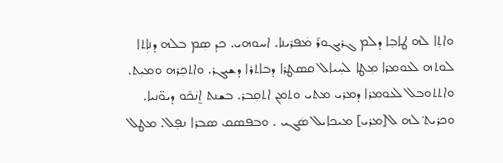ܘܐܬܼܐ ܠܗ ܛܐܒܼܐ ܕܠܡ ܓܪܝܓܘܪ̄ ܡܿܦܪܝܢܐ. ܐܚܘܗܝ. ܟܕ ܣܼܡ ܒܠܗ ܕܢܐܼܬܐ
ܠܘܬܗ ܠܥܘܡܪܐ ܡܼܛܐ ܠܚܼܝܐܠ ܩܣܛܪܐ ܕܒܐܬܪܐ ܕܫܝܓܪ. ܘܐܬܟܼܪܗ ܘܡܝܼܬ. ܘܐܬܬܘܒܠ ܠܥܘܡܪܐ ܕܡܪܝ ܡܬܝ ܘܬܡܢ ܐܬܩܼܒܪ. ܒܫܢܬ ܐ̱ܢܿܟ̄ܘ ܕܝܘ̈ܢܝܐ. ܘܟܪܝܬ݀ ܠܗ ܠ[ܡܪܝ] ܡܝܟܐܝܠ ܣܿܓܝ . ܘܒܦܣܩ ܣܒܪܐ ܢܦܼܠ. ܡܛܠ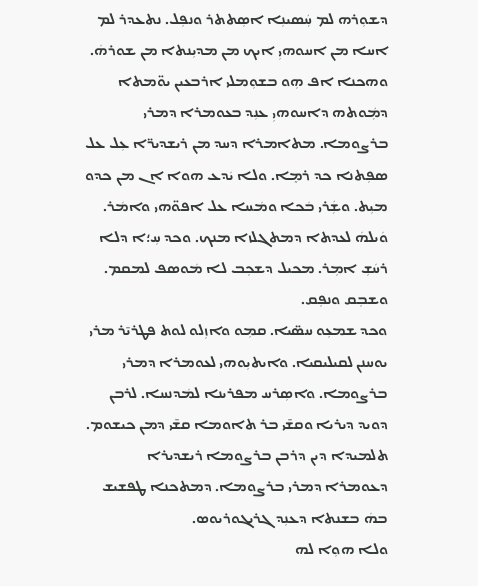ܕܫܘܼܪܗ ܠܡ ܚܲܣܝܢܼܐ ܐܣܼܬܬܪ ܘܢܦܼܠ. ܢܬܥܕܪ ܠܡ ܐܚܐ ܡܢ ܐܚܘܗܝܼ ܐܝܟ ܡܢ ܡܕܝܼܢܬܐ ܡܢ ܫܘܪܗܿ. ܘܗܟܢܐ ܐܦ ܗܼܘ ܒܫܘܼܡܠܝ ܐܪܒܥܝܢ ܝܘ̈ܡܬܐ ܕܡܲܘܬܗ ܕܐܚܘܗܝܼ ܥܢܼܕ ܒܥܘܡܪܐ ܕܡܪܝ ܒܪܨܘܡܐ. ܡܬܐܡܪܐ ܕܚܕ ܡܢ ܪܝܫܕܝܪ̈ܐ ܥܼܠ ܥܠ ܣܦܼܬܢܐ ܟܕ ܪܡܸܐ. ܘܠܐ ܝܿܕܥ ܗܘܐ ܐܢ ܡܢ ܟܕܘ ܡܝܼܬ. ܘܫܲܪܝ ܒܿܟܐ ܘܡܿܚܐ ܥܠ ܐܦܘ̈ܗܝ ܘܐܡܿܪ. ܘܿܝܠܗܿ ܠܥܕܬܐ ܕܡܬܓܠܙܐ ܡܢܟ. ܘܟܕ ܚܼ؛ܐ ܕܠܐ ܪܚܿܫܼ ܐܡܼܪ. ܡܟܝܠ ܕܫܟܼܒ ܠܐ ܡܿܘܣܦ ܠܡܩܡ. ܘܫܒܼܩ ܘܢܦܼܩ.
ܘܟܕ ܫܡܥܼܘ ܚܣ̈ܝܐ. ܩܡܼܘ ܘܐܙܼܠܘ ܠܘܬ ܦܛܪܝ̄ܪ ܡܪܝ ܝܘܚܢܢ ܠܩܝܠܝܩܝܐ. ܘܐܝܬܝܼܘܗܝ ܠܥܘܡܪܐ ܕܡܪܝ ܒܪܨܘܡܐ. ܘܐܣܼܪܚ ܡܦܪܝܢܐ ܠܡܿܕܢܚܐ. ܠܪܒܢ ܕܘܝܕ ܕܝܪܝܐ ܘܩܫ̄ܝ ܒܪ ܬܐܘܡܐ ܩܫ̄ܝ ܕܡܢ ܟܝܫܘܡ. ܬܠܡܝܕܐ ܕܝܢ ܕܪܒܢ ܒܪܨܘܡܐ ܪܝܫܕܝܪܐ ܕܥܘܡܪܐ ܕܡܪܝ ܒܪܨܘܡܐ. ܕܡܬܟܢܐ ܛܦܫܝܫ ܒܗܿ ܒܫܢܬܐ ܕܥܢܼܕ ܓܪܝܓܘܪܝܘܣ.
ܘܠܐ ܗܘܼܐ ܠܗ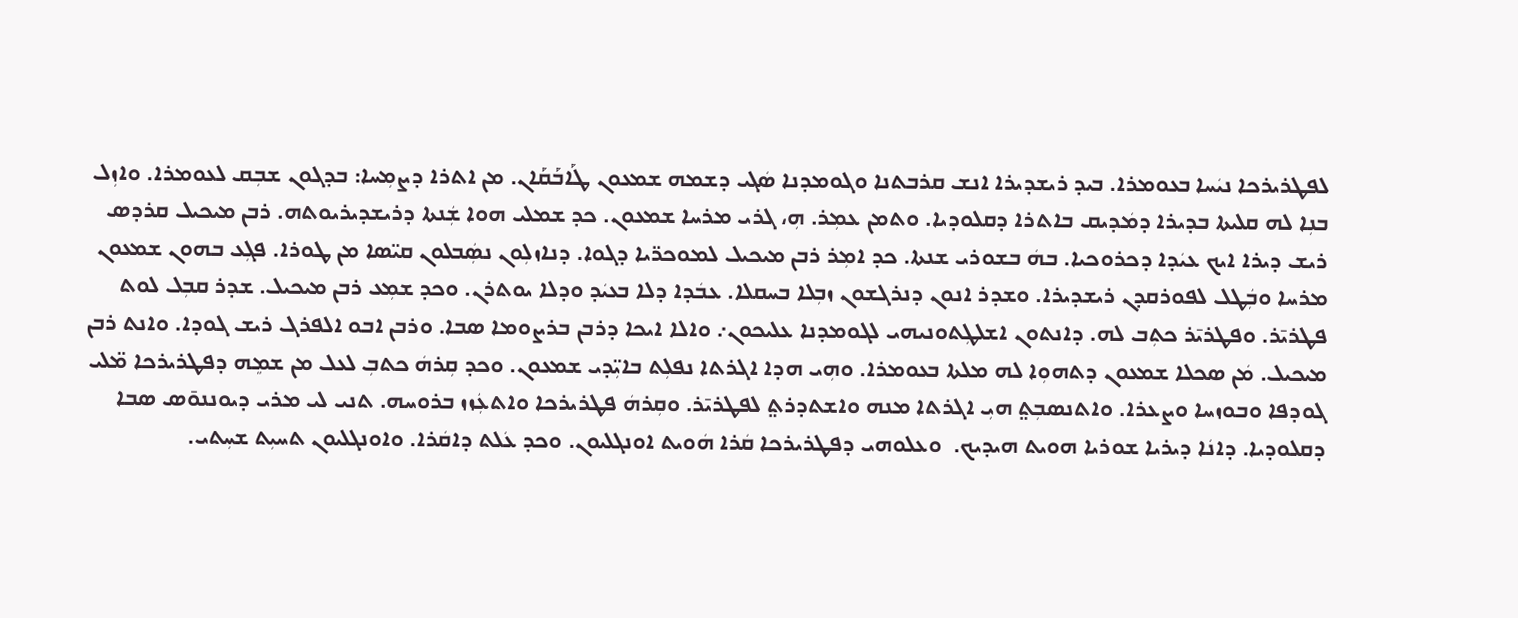ܠܦܛܪܝܪܟܐ ܢܝܿܚܐ ܒܥܘܡܪܐ. ܒܝܕ ܪܝܫܕܝܪܐ ܐܢܫ ܩܪܒܬܢܐ ܘܓܘܡܕܢܐ ܣܿܓܝ ܕܫܡܗ ܫܡܥܘܢ ܛܰܐܒܰܩܰܐܢ. ܡܢ ܐܬܪܐ ܕܨܡܼܚܐ: ܒܕܓܘܢ ܫܒܼܩ ܠܥܘܡܪܐ. ܘܐܙܼܠ ܒܢܼܐ ܠܗ ܩܠܝܬܐ ܒܕܝܪܐ ܕܡܿܕܝܩ ܒܐܬܪܐ ܕܩܠܘܕܝܐ. ܘܬܡܢ ܥܡܼܪ. ܗܼ، ܓܪܝ ܡܪܚܐ ܫܡܥܘܢ. ܟܕ ܫܡܠܝ ܗܘܐ ܫܲܢܬܐ ܕܪܝܫܕܝܪܝܘܬܗ. ܪܒܢ ܡܝܟܝܠ ܩܪܕܣ ܪܝܫ ܕܝܪܐ ܐܝܟ ܥܝܿܕܐ ܕܟܪܘܟܝܐ. ܒܗܿ ܒܫܘܪܝ ܫܢܬܐ. ܟܕ ܐܡܼܪ ܪܒܢ ܡܝܟܝܠ ܠܡܘܟܪ̈ܝܐ ܕܓܘܐ. ܕܢܐܙܠܼܘܢ ܢܣܲܒܠܘܢ ܩܝ̈ܣܐ ܡܢ ܛܘܪܐ. ܦܓܼܥ ܒܗܘܢ ܫܡܥܘܢ ܡܪܚܐ ܘܒܲܛܠ ܠܦܘܪܩܕܢ ܪܝܫܕܝܪܐ. ܘܫܕܪ ܐܢܘܢ ܕܢܪܓܫܘܢ ܙܒܼܠܐ ܒܚܩܠܐ. ܥܒܿܕܐ ܕܠܐ ܒܥܝܿܕ ܘܕܠܐ ܝܘܬܪܢ. ܘܟܕ ܫܡܼܥ ܪܒܢ ܡܝܟܝܠ. ܫܕܪ ܩܒܼܠ ܠܘܬ ܦܛܪܝ̄ܪ. ܘܦܛܪܝ̄ܪ ܟܬܼܒ ܠܗ. ܕܐܢܬܘܢ ܐܫܠܛܼܬܘܢܝܗܝ ܠܓܘܡܕܢܐ ܥܠܝܟܘܢ܇ ܘܐܠܐ ܐܝܟܐ ܕܪܒܢ ܒܪܨܘܡܐ ܣܒܐ. ܘܪܒܢ ܐܒܘ ܐܠܦܪܓ ܪܝܫ ܓܘܕܐ. ܘܐܢܬ ܪܒܢ ܡܝܟܝܠ. ܡܿܢ ܣܟܠܐ ܫܡܥܘܢ ܕܬܗܘܼܐ ܠܗ ܡܠܬܐ ܒܥܘܡܪܐ. ܘܗܼܝ ܗܕܐ ܐܓܪܬܐ ܢܦܠܼܬ ܒܐܝܼ̈ܕܝ ܫܡܥܘܢ. ܘܟܕ ܩܼܪܗܿ ܟܬܒܼ ܠܥܠ ܡܢ ܫܡܸܗ ܕܦܛܪܝܪܟܐ ܡ̈ܠܝ ܓܘܕܦܐ ܘܒܘܙܚܐ ܘܨܥܪܐ. ܘܐܬܢܣܒܼܬ݀ ܗܝܼ ܐܓܪܬܐ ܡܢܗ ܘܐܫܬܕܪܬ݀ ܠܦܛܪܝ̄ܪ. ܘܩܼܪܗܿ ܦܛܪܝܪܟܐ ܘܐܬܥܲܙܙ ܒܪܘܚܗ. ܬܢܝ ܠܝ ܡܪܝ ܕܝܘܢܢܘ̄ܣ ܣܒܐ
ܕܩܠܘܕܝܐ. ܕܐܢܿܐ ܕܝܪܝܐ ܫܘܪܝܐ ܗܘܝܬ ܗܝܕܝܟ.  ܘܥܠܘܗܝ ܕܦܛܪܝܪܟܐ ܩܿܪܐ ܗܿܘܝܬ ܐܘܢܓܠܝܘܢ. ܘܟܕ ܥܿܠܬ ܕܐܩܿܪܐ. ܘܐܘܢܓܠܝܘܢ ܬܚܝܼܬ ܫܚܼܬܝ.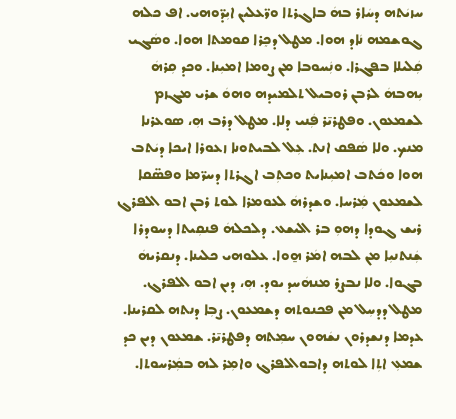ܚܙܝܿܬܗ ܕܚܿܐܪ ܒܗܿ ܒܐܓܪܬܐ ܘܪ̈ܥܠܝܢ ܐܝܼܕ̈ܘܗܝ. ܐܦ ܟܠܗ ܓܘܫܡܗ ܢܿܐܕ ܗܘܐ. ܡܛܠ ܕܟܸܪܐ ܩܘܡܬܐ ܗܘܐ. ܘܣܿܓܝ ܩܲܠܝܠܐ ܒܦܓܪܐ. ܘܢܲܚܘܒܐ ܡܢ ܨܘܡܐ ܐܡܝܼܢܐ. ܘܟܕ ܩܼܪܗܿ ܝܼܗܒܗܿ ܠܪܒܢ ܪܘܒܝܠ ܬܠܡܝܕܗ ܘܗܘܿ ܫܪܝ ܡܓܙܡ ܠܫܡܥܘܢ. ܘܦܛܪܝ̄ܪ ܦܲܢܝ ܕܠܐ. ܡܛܠ ܕܪܒ ܗܼ، ܣܘܥܪܢܐ ܡܢܟ. ܘܠܐ ܣܿܦܩ ܐܢܬ. ܥܼܠ ܠܒܝܬܘܢܐ ܙܥܘܪܐ ܐܝܟܐ ܕܝܿܬܒ ܗܘܐ ܘܟܿܬܒ ܐܡܝܼܢܐܝܬ ܘܟܬܼܒ ܐܓܪܬܐ ܕܚܪ̈ܡܐ ܘܦܣ̈ܩܐ ܠܫܡܥܘܢ ܡܲܪܚܐ. ܘܫܕܪܗܿ ܠܥܘܡܪܐ ܠܘܬ ܪܒܢ ܐܒܘ ܐܠܦܪܓ ܪܝܫ ܓܘܕܐ ܕܗܘܼ ܒܪ ܐܠܝܫܥ. ܕܠܟܠܗܿ ܦܢܩܼܝܬܐ ܕܚܘܕܪܐ ܫܲܢܬܢܝܼܐ ܡܢ ܠܒܗ ܐܡܿܪ ܗ̱ܘܐ. ܥܠܘܗܝ ܟܠܝܢܐ. ܕܢܩܪܝܗܿ ܒܓܘܐ. ܘܠܐ ܢܒܨܪ ܡܢܗܿܚܕ ܝܘܕ. ܗܼ، ܕܝܢ ܐܒܘ ܐܠܦܪܓ. ܡܛܠ ܕܕܚܼܠ ܡܢ ܦܟܢܘܬܗ ܕܫܡܥܘܢ. ܨܒܼܐ ܕܢܬܗ ܠܩܪܝܢܐ. ܥܕܡܐ ܕܢܫܕܪܘܢ ܢܫܿܗܘܢ ܚܡܼܬܗ ܕܦܛܪܝ̄ܪ. ܫܡܥܘܢ ܕܝܢ ܟܕ ܫܡܥܼ ܐܬܼܐ ܠܘܬܗ ܕܐܒܘܐܠܦܪܓ ܘܐܡܼܪ ܠܗ ܒܡܲܪܚܘܬܐ.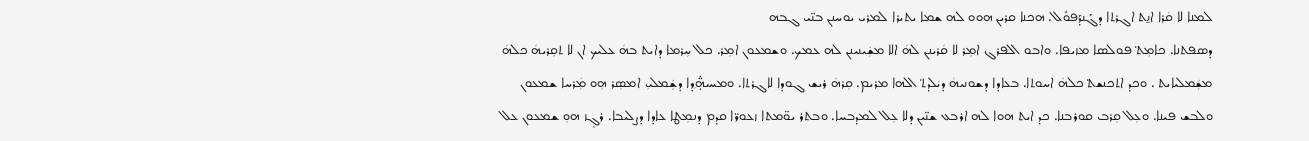ܠܡܢܐ ܠܐ ܩܿܪܐ ܐܢ̱ܬ ܐܓܪܬܐ ܕܓܰܢܕܰܦܘܽܠ. ܗܟܢܐ ܩܪܝܢ ܗܘܘ ܠܗ ܫܡܐ ܝܬܝܪܐ ܠܡܪܝ ܝܘܚܢܢ ܒܢ̈ܝ ܓܒܗ
ܕܣܦܬܢܐ. ܟܐܡܼܬ݀ ܦܘܠܣܐ ܡܙܝܦܐ. ܘܐܒܘ ܐܠܦܪܓ ܐܡܼܪ ܠܐ ܩܿܪܝܢܢ ܠܗܿ ܐܠܐ ܡܫܲܝܢܝܢܢ ܠܗ ܥܡܟ. ܘܫܡܥܘܢ ܐܡܼܪ. ܟܠ ܚܼܪܡܐ ܕܐܝܬ ܒܗܿ ܥܠܝܟ ܐܢ ܠܐ ܬܩܼܪܝܗܿ ܟܠܗܿ ܡܫܲܡܠܝܐܝܬ . ܘܟܕ ܐܬܟܢܫܬ݀ ܟܠܗܿ ܐܚܘܬܐ. ܒܥܐܕܐ ܕܫܘܢܝܗܿ ܕܝܿܠܕܬ݀ ܐܠܗܐ ܡܪܝܡ. ܩܼܪܗܿ ܪܝܫ ܓܘܕܐ ܠܐܓܪܬܐ. ܘܡܚܞܼܕܐ ܕܫܲܡܠܝܼ ܐܡܣܼܪ ܗܼܘ ܡܲܪܚܐ ܫܡܥܘܢ ܘܠܒܫ ܦܝܢܐ. ܘܥܼܠ ܩܼܪܒ ܩܘܪܒܢܐ. ܟܕ ܐܝܬ ܗܘܐ ܠܗ ܐܪܒܥ ܫܢ̈ܝܢ ܕܠܐ ܥܼܠ ܠܡܕܒܚܐ. ܘܒܬܪ ܝܘ̈ܡܬܐ ܙܥܘܪ̈ܐ ܩܕܡ ܕܢܡܼܛܐ ܥܐܕܐ ܕܨܠܝܒܐ. ܪܓܸܙ ܗܘܼ ܫܡܥܘܢ ܥܠ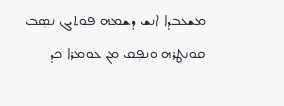ܡܫܥܒܕܐ ܐܢܫ ܕܫܡܗ ܦܘܬܝܓ ܢܣܼܒ ܩܘܢܛܪܗ ܘܢܦܼܩ ܡܢ ܥܘܡܪܐ ܟܕ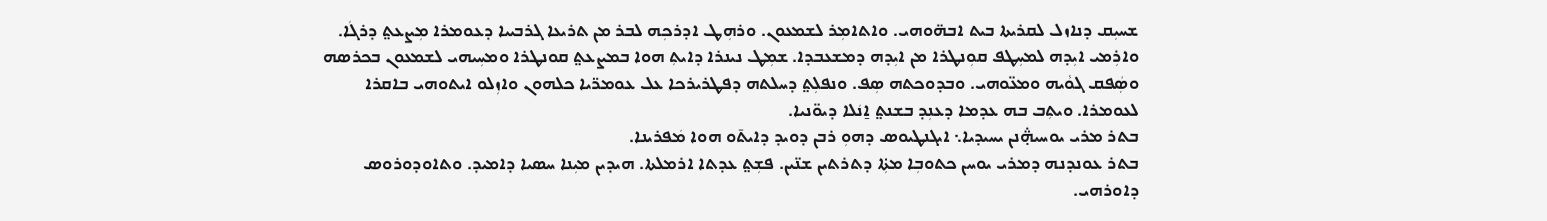ܫܚܝܼܩ ܕܢܐܙܠ ܠܩܪܝܬܐ ܒܝܬ ܐܒܗ̈ܘܗܝ. ܘܐܬܐܡܼܪ ܠܫܡܥܘܢ. ܘܪܗܼܛ ܐܕܪܟܼܗ ܠܒܪ ܡܢ ܬܪܝܥܐ ܓܪܒܝܝܐ ܕܥܘܡܪܐ ܡܼܨܥܬ݀ ܕܪܓܿܐ. ܘܐܪܼܡܝ ܐܝܼܕܗ ܠܡܚܼܛܦ ܩܘܼܢܛܪܐ ܡܢ ܐܝܼܕܗ ܕܡܫܥܒܕܐ. ܫܡܼܛ ܢܝܢܪܐ ܕܐܝܬܼ ܗܘܐ ܒܡܨܥܬ݀ ܩܘܢܛܪܐ ܘܡܚܼܝܗܝ ܠܫܡܥܘܢ ܒܟܪܣܗ ܘܣܲܦܩ ܓܘܵܝܗ ܘܡܥ̈ܘܗܝ. ܘܒܕܘܟܬܗ ܣܼܦ. ܘܢܦܠܼܬ݀ ܕܚܠܬܗ ܕܦܛܪܝܪܟܐ ܥܠ ܥܘܡܪ̈ܝܐ ܟܠܗܘܢ ܘܐܙܼܠܘ ܐܝܬܘܗܝ ܒܐܩܪܐ ܠܥܘܡܪܐ. ܘܝܬܼܒ ܒܗ ܥܕܡܐ ܕܥܢܼܕ ܒܫܢܬ݀ ܐ̱ܢܿܠܐ ܕܝܘ̈ܢܝܐ.
ܒܬܪ ܡܪܝ ܝܘܚܞܢܢ ܝܚܝܕܝܐ܆ ܐܝܓܢܛܝܘܣ ܕܗܘܼ ܪܒܢ ܕܘܝܕ ܕܐܝܬ̄ܘ ܗܘܐ ܡܿܦܪܝܢܐ.
ܒܬܪ ܥܘܢܕܢܗ ܕܡܪܝ ܝܘܚܢ ܟܬܘܒܼܐ ܡܬܼ̇ܐ ܕܬܪܬܝܢ ܫܢ̈ܝܢ. ܦܫܼܬ݀ ܥܕܬܐ ܐܪܡܠܬܐ. ܗܝܕܝܢ ܡܝܼܢܐ ܚܣܝܐ ܕܐܡܝܕ. ܘܬܐܘܕܘܪܘܣ ܕܐܘܪܗܝ.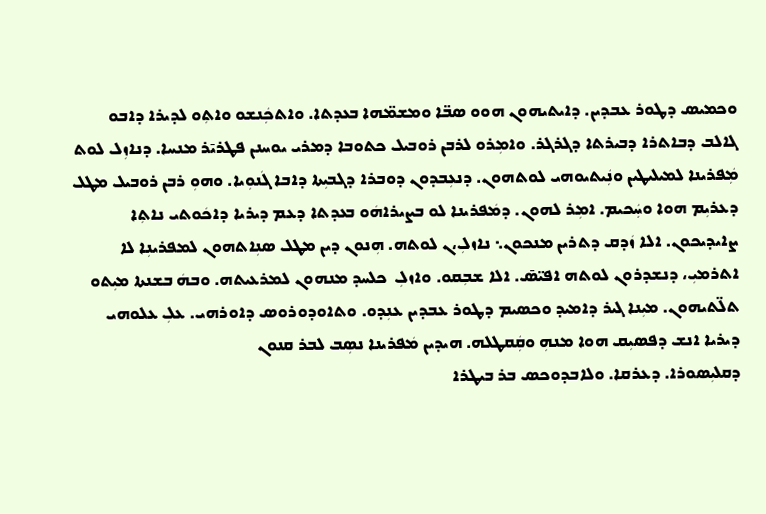ܘܟܡܝܣ ܕܛܘܪ ܥܒܕܝܢ. ܕܐܝܬܝܗܘܢ ܗܘܘ ܣܒ̈ܐ ܘܡܫܡ̈ܗܐ ܒܥܕܬܐ. ܘܐܬܟܲܢܫܘ ܘܐܬܼܘ ܠܕܝܪܐ ܕܐܒܘ ܓܐܠܒ ܕܒܐܬܪܐ ܕܒܝܪܬܐ ܕܓܪܓܪ. ܘܐܡܼܪܘ ܠܪܒܢ ܪܘܒܝܠ ܟܬܘܒܐ ܕܡܪܝ ܝܘܚܢܢ ܦܛܪܝ̄ܪ ܡܢܚܐ. ܕܢܐܙܼܠ ܠܘܬ ܡܲܦܪܝܢܐ ܠܡܝܠܝܛܝܢ ܘܢܲܝܬܝܘܗܝ ܠܘܬܗܘܢ. ܕܢܥܼܒܕܘܢ ܕܘܒܪܐ ܕܓܒܝܼܬܐ ܕܐܒܐ ܓܿܢܘܼܝܐ. ܘܗܘܼ ܪܒܢ ܪܘܒܝܠ ܡܛܠ ܕܥܪܝܼܡ ܗܘܐ ܘܚܲܟܝܡ. ܐܡܼܪ ܠܗܘܢ. ܕܡܿܦܪܝܢܐ ܠܘ ܒܨܝܪܐܗܿܘ ܒܥܕܬܐ ܕܥܡ ܕܝܪܝܐ ܕܐܟܿܘܬܝ ܢܐܬܼܐ ܨܐܝܕܝܟܘܢ. ܐܠܐ ܙܿܕܩ ܕܬܪܝܢ ܡܢܟܘܢ܆ ܢܐܙܠܼ،ܢ ܠܘܬܗ. ܗܼܢܘܢ ܕܝܢ ܡܛܠ ܣܢܼܐܬܗܘܢ ܠܡܦܪܝܢܼܐ ܠܐ ܐܬܪܡܝܼ، ܕܢܫܕܪܘܢ ܠܘܬܗ ܐܦܝ̈ܣ̄. ܐܠܐ ܫܒܼܩܘ. ܘܐܙܠܼ  ܟܠܚܕ ܡܢܗܘܢ ܠܡܪܥܝܬܗ. ܘܒܗܿ ܒܫܢܬܐ ܡܝܼܬܘ ܬܠ̈ܬܝܗܘܢ. ܡܝܼܢܐ ܓܝܪ ܕܐܡܝܕ ܘܟܣܝܡ ܕܛܘܪ ܥܒܕܝܢ ܥܢܼܕܘ. ܘܬܐܘܕܘܪܘܣ ܕܐܘܪܗܝ. ܥܠܼ ܥܠܘܗܝ ܕܝܪܝܐ ܐܢܫ ܕܦܣܝܼܩ ܗܘܐ ܡܢܗܼ ܘܩܲܩܛܠܗ. ܗܝܕܝܢ ܡܿܦܪܝܢܐ ܢܣܼܒ ܠܒܪ ܩܢܘܢ
ܕܩܠܝܼܣܘܪܐ. ܕܥܪܩܐ. ܘܠܐܒܕܘܟܣ ܒܪ ܒܝܛܪܐ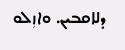ܕܠܐܩܒܝܢ. ܘܐܙܼܠܘ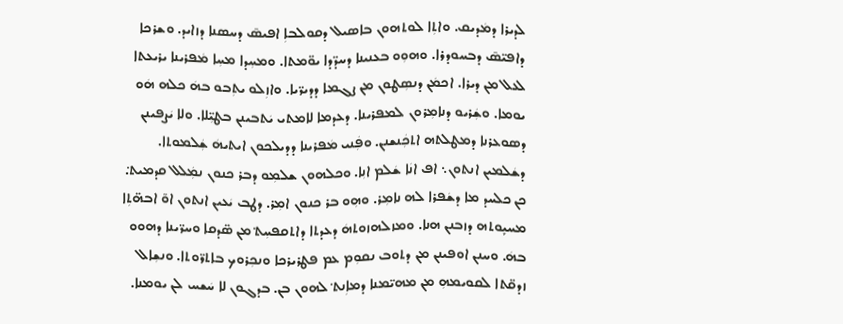ܠܕܝܪܐ ܕܡܿܕܝܩ. ܘܐܬܼܐ ܠܘܬܗܘܢ ܒܐܣܝܠ ܕܩܘܠܒܐܼ ܐܦܝܣ̄ ܕܚܣܢܐ ܕܙܐܝܕ. ܘܫܪܟܐ ܕܐܦܝ̈ܣ̄ ܕܒܚܘܕܪܐ. ܘܗܘܼܘ ܒܥܢܝܢܐ ܕܚܕ̈ܕܐ ܝܘ̈ܡܬܐ. ܘܡܚܼܕܐ ܡܚܼܐ ܡܿܦܪܝܢܐ ܝܪܝܥܬܐ ܠܥܠ ܡܢ ܕܝܪܐ. ܐܟܡܿܢ ܕܢܣܼܛܘܢ ܡܢ ܨܓܡܐ ܕܕܝܪ̈ܝܐ. ܘܐܙܼܠܘ ܝܬܼܒܘ ܒܗܿ ܟܠܗ ܗܿܘ ܝܘܡܐ. ܘܫܲܪܝܘ ܕܢܐܡܼܪܘܢ ܠܡܦܪܝܢܐ. ܕܥܕܡܐ ܠܐܡܬܝ ܝܿܬܒܝܢܢ ܒܛܝܼ̈ܠܐ. ܘܠܐ ܝܿܨܦܝܢܢ ܕܣܘܥܪܢܐ ܕܡܛܠܬܗ ܐܬܟܲܢܫܢܢ. ܘܦܲܢܝ ܡܿܦܪܝܢܐ ܕܕܝܠܟܘܢ ܐܝܬܝܗܿ ܫܲܠܡܘܬܐ. ܕܫܿܠܡܝܢ ܐܢܬܘܢ܆ ܐܦ ܐܢܿܐ ܫܿܠܡ ܐܢܼܐ. ܘܟܠܗܘܢ ܫܠܡܼܘ ܕܒܪ ܟܢܘܢ ܢܡܲܠܠ ܩܕܡܝܬ݀. ܟܢ ܟܠܚܕ ܡܐ ܕܫܿܦܪܐ ܠܗ ܢܐܡܼܪ. ܘܗܼܘ ܒܪ ܟܢܘܢ ܐܡܼܪ. ܕܛܒ ܝܿܥܝܢ ܐܢܬܘܢ ܐܘ̃ ܐܒܗ̈ܬܼܐ ܡܚܝܾܘܬܗ ܕܙܒܢܢ ܗܢܐ. ܘܡܙܠܗܙܘܬܗܿ ܕܥܕܬܐ ܕܐܬܩܦܚܼܬ݀ ܡܢ ܣ̈ܕܩܐ ܘܚܪ̈ܝܢܐ ܕܗܘܘ ܒܗܿ. ܘܚܢܢ ܐܘܦܝܢܢ ܡܢ ܕܬܘܒ ܢܩܘܼܡ ܥܡ ܦܛܪܝܪܟܐ ܘܢܟܼܪܘܟ ܒܐܬܪ̈ܘܬܐ. ܘܢܫܼܐܠ ܙܕܩ̈ܬܐ ܠܩܘܝܡܗܼ ܡܢ ܡܗܝ̈ܡܢܐ ܕܡܐܼܢܬ݀ ܠܗܘܢ ܒܢ. ܒܕܓܘܢ ܠܐ ܚܿܫܚ ܠܢ ܝܘܡܢܐ.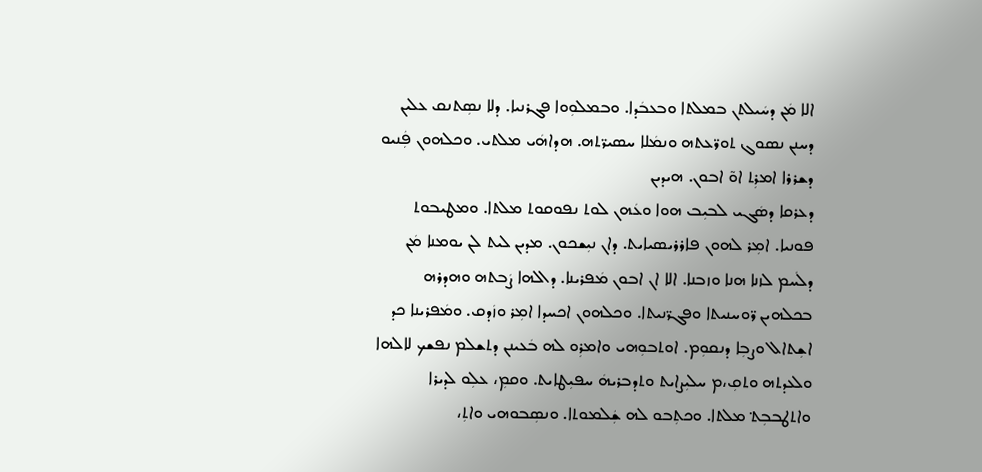ܐܠܐ ܡܿܢ ܕܚܿܝܠܬܢ ܒܡܠܬܐ ܘܒܥܒܿܕܐ. ܘܒܡܠܘܼܘܐ ܦܓܪܢܝܐ. ܕܠܐ ܢܣܼܬܢܩ ܥܠܝܢ ܕܚܢܢ ܢܣܘܓ ܬܘܪ̈ܥܬܗ ܘܢܡܿܠܐ ܚܣܝܪ̈ܬܗ. ܗܕܐܗܿܝ ܡܠܬܝ. ܘܟܠܗܘܢ ܦܲܢܝܘ ܕܫܪܪܐ ܐܡܪܼܬ ܐܘ̃ ܐܒܘܢ. ܗܝܕܝܢ
ܕܥܪܩܐ ܕܣܿܓܝ ܠܒܝܼܒ ܗܘܐ ܘܥܿܗܢ ܠܘܬ ܢܦܘܩܘܬ ܡܠܬܐ. ܘܡܛܝܒܘܬ ܦܘܢܝܐ. ܐܡܼܪ ܠܗܘܢ ܦܐܪܪܝܣܝܐܝܬ. ܕܐܢ ܢܝܼܫܟܘܢ. ܡܕܝܢ ܠܝܬ ܠܢ ܝܘܡܢܐ ܡܿܢ ܕܠܿܚܡ ܠܙܢܐ ܗܢܐ ܘܙܒܢܐ. ܐܠܐ ܐܢ ܐܒܘܢ ܡܿܦܪܝܢܐ. ܕܐܠܗܐ ܨܿܒܬܗ ܘܗܕܪܗ ܒܟܠܗܝܢ ܪ̈ܘܚܢܝܬܐ ܘܦܓܪ̈ܢܝܬܐ. ܘܟܠܗܘܢ ܐܟܚܕܐ ܐܡܼܪ ܘܙܿܕܩ. ܘܡܿܦܪܝܢܐ ܟܕ ܐܫܼܬܐܠ ܘܨܒܼܐ ܕܢܩܘܼܡ. ܐܘܬܒܘܼܗܝ ܘܐܡܪܼܘ ܠܗ ܒܿܥܝܢܢ ܕܬܫܠܡ ܢܦܫܟ ܠܐܠܗܐ ܘܠܥܕܬܗ ܘܬܩܼ،ܡ ܚܠܝܼܨܐܝܬ ܘܬܕܒܪܝܗܿ ܚܦܝܼܛܐܝܬ. ܘܩܡܼ، ܥܠܼܘ ܠܕܝܪܐ ܘܐܬܛܒܒܼܬ݀ ܡܠܬܐ. ܘܟܬܼܒܘ ܠܗ ܫܲܠܡܘܬܐ. ܘܢܣܼܒܘܗܝ ܘܐܬܼ،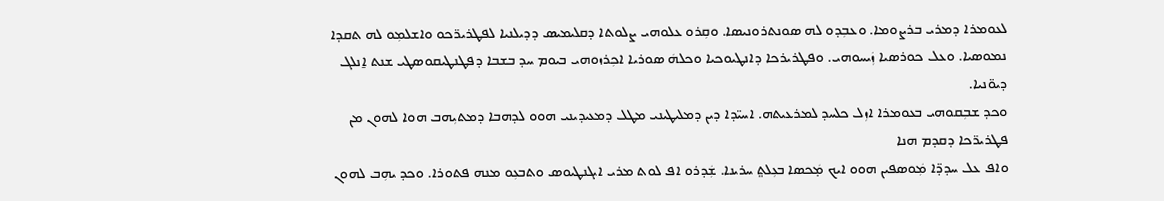ܠܥܘܡܪܐ ܕܡܪܝ ܒܪܨܘܡܐ. ܘܥܒܼܕܘ ܠܗ ܣܘܢܬܪܘܢܝܣܐ. ܘܩܼܪܘ ܥܠܘܗܝ ܨܠܘܬܐ ܕܩܠܝܡܝܣ ܕܕܝܠܢܝܐ ܠܦܛܪܝܪ̈ܟܘ ܘܐܫܠܡܼܘ ܠܗ ܬܩܕܐ ܢܡܘܣܝܐ. ܘܥܠ ܟܘܪܣܝܐ ܙܲܝܚܘܗܝ. ܘܦܛܪܝܪܟܐ ܕܐܢܛܝܘܟܝܐ ܘܟܠܗܿ ܣܘܪܝܐ ܐܟܼܪܙܘܗܝ ܒܝܘܡ ܚܕ ܒܫܒܐ ܕܦܛܢܛܝܩܘܣܛܝ ܫܢܬ ܐ̱ܢܠܓ ܕܝܘ̈ܢܝܐ.
ܘܟܕ ܫܒܼܩܘܗܝ ܒܥܘܡܪܐ ܐܙܼܠ ܟܠܚܕ ܠܡܪܥܝܬܗ. ܐܚܝ̈ܕܐ ܕܝܢ ܕܡܠܝܛܝܢܝ ܡܛܠ ܕܡܥܝܕܝܢܝ ܗܘܘ ܠܕܗܒܐ ܕܡܬܝܼܗܒ ܗܘܐ ܠܗܘܢ ܡܢ ܦܛܪܝܪ̈ܟܐ ܕܩܕܡ ܗܢܐ
ܘܐܦ ܥܠ ܚܕܕ̈ܐ ܡܲܘܣܦܝܢ ܗܘܘ ܐܝܟ ܡ̣ܿܟܣܐ ܒܥܼܠܬ݀ ܚܪܝܢܐ. ܫܲܕܪܘ ܐܦ ܠܘܬ ܡܪܝ ܐܝܓܢܛܝܘܣ ܘܬܒܥܼܘ ܡܢܗ ܦܬܘܪܐ. ܘܟܕ ܝܗܼܒ ܠܗܘܢ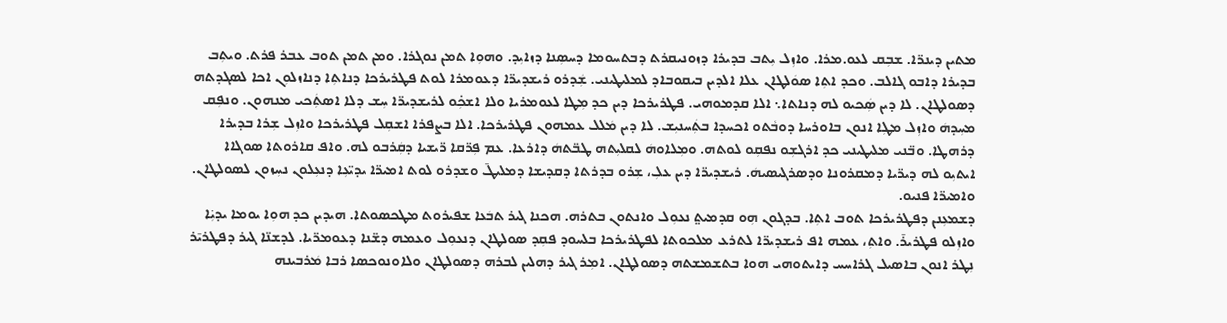ܡܬܝܢ ܕܝܢܪ̈ܐ. ܫܒܼܩ ܠܥܘ.ܡܪܐ. ܘܐܙܼܠ ܝܼܬܒ ܒܕܝܪܐ ܕܙܘܢܝܩܪܬ ܕܒܬܚܘܡܐ ܕܚܣܼܢܐ ܕܙܐܝܼܕ. ܘܗܘܼܐ ܬܡܢ ܢܘܓܪܐ. ܘܡܢ ܬܡܢ ܬܘܒ ܥܒܪ ܦܪܬ. ܘܝܬܼܒ ܒܕܝܪܐ ܕܐܒܘ ܓܐܠܒ. ܘܟܕ ܐܬܼܐ ܣܘܿܠܛܐܢ ܥܠܐ ܐܠܕܝܢ ܒܝܩܘܒܐܕ ܠܡܠܝܛܝܢܝ. ܫܲܕܪܘ ܪܝܫܕܝܪ̈ܐ ܕܥܘܡܪܐ ܠܘܬ ܦܛܪܝܪܟܐ ܕܢܐܬܼܐ ܕܢܐܙܠܘܼܢ ܐܟܐ ܠܣܓܕܬܗ ܕܣܘܠܛܐܢ. ܠܐ ܕܝܢ ܣܲܟܝܘ ܠܗ ܕܢܐܬܐ܆ ܐܠܐ ܩܕܡܘܗܝ. ܦܛܪܝܪܟܐ ܕܝܢ ܟܕ ܡܼܛܐ ܠܥܘܡܪܝܐ ܘܠܐ ܐܫܟܼ̇ܘ ܠܪܝܫܕܝܪ̈ܐ ܚܼܫ ܕܠܐ ܐܣܬܲܟܝ ܡܢܗܘܢ. ܘܢܦܼܩ ܡܚܼܕܗܿ ܘܐܙܼܠ ܡܛܼܐ ܐܢܘܢ ܒܐܘܪܚܐ ܕܘܒܵܬܘ ܐܟܚܕܐ ܒܬܲܚܢܝܼܫ. ܠܐ ܕܝܢ ܡܿܠܠ ܥܡܗܘܢ ܦܛܪܝܪܟܐ. ܐܠܐ ܒܨܦܪܐ ܐܫܩܼܠ ܦܛܪܝܪܟܐ ܘܐܙܼܠ ܫܼܪܐ ܒܕܝܪܐ ܕܪܗܛܐ. ܘܒ̈ܢܝ ܡܠܝܛܝܢܝ ܟܕ ܐܪܓܫܼܘ ܢܦܩܼܘ ܠܘܬܗ. ܘܡܼܠܐܘܗܿ ܠܩܠܝܼܬܗ ܛܒ̈ܬܗܿ ܕܐܪܥܐ. ܥܡ ܦܼܪ̈ܩܐ ܪ̈ܝܫܝܐ ܕܩܲܪܒܘ ܠܗ. ܘܐܦ ܩܐܪܘܬܐ ܣܘܓܐܐ ܐܝܬܝܼܘ ܠܗ ܕܝܪ̈ܝܐ ܕܡܩܪܘܢܐ ܘܕܣܪܓܝܣܝܗܿ. ܪܝܫܕܝܪ̈ܐ ܕܝܢ ܥܠܼ، ܫܼܪܘ ܒܕܪܬܐ ܕܩܕܝܫܐ ܕܡܠܝܛ̄ ܘܫܕܪܘ ܠܘܬ ܐܡܝܪ̈ܐ ܝܕܝ̈ܥܼܐ ܕܢܥܼܠܘܢ ܢܚܼܙܘܢ ܠܣܘܠܛܐܢ. ܘܐܡܝܪ̈ܐ ܦܢܝܘ.
ܕܫܡܥܼܢܢ ܕܦܛܪܝܪܟܐ ܬܘܒ ܐܬܼܐ. ܒܕܓܘܢ ܗܼܘ ܩܕܡܝܬ݀ ܢܥܘܼܠ ܘܐܢܬܘܢ ܒܬܪܗ. ܗܟܢܐ ܓܝܪ ܬܒܿܥܐ ܫܦܝܪܘܬ ܡܛܟܣܘܬܐ. ܗܝܕܝܢ ܟܕ ܗܘܼܐ ܝܘܡܐ ܝܕܝܼ݁ܐ ܘܐܙܼܠܘ ܦܛܪܝܪ̄. ܘܐܬܼ، ܥܡܗ ܐܦ ܪܝܫܕܝܪ̈ܐ ܠܬܪܥ ܡܠܟܘܬܐ ܠܦܛܪܝܪܟܐ ܒܠܚܘܕ ܦܩܼܕ ܣܘܠܛܐܢ ܕܢܥܘܼܠ ܘܥܡܗ ܕܫ̈ܢܐ ܕܥܘܡܪ̈ܝܐ. ܠܕܫܢ̈ܐ ܓܝܪ ܕܦܛܪܝ̄ܪ ܢܼܛܪ ܐܢܘܢ ܒܐܣܝܠ ܓܪܐܚܚ ܕܐܝܬܘܗܝ ܗܘܐ ܒܬܫܡܫܬܗ ܕܣܘܠܛܐܢ. ܐܡܼܪ ܓܝܪ ܕܗܠܝܢ ܠܒܪܗ ܕܣܘܠܛܐܢ ܘܠܐܘܢܘܟܣܐ ܪܒܐ ܡܿܪܒܝܢܗ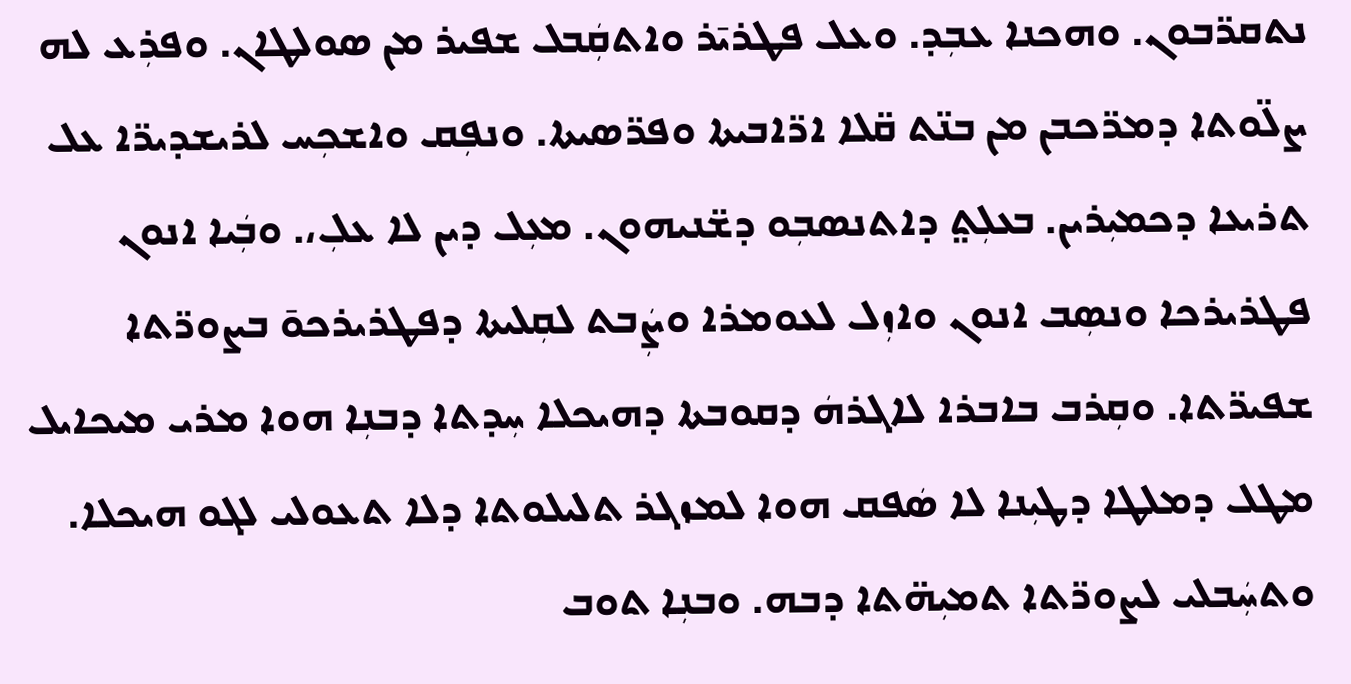ܢܬܩܪ̈ܒܘܢ. ܘܗܟܢܐ ܥܒܼܕ. ܘܥܠ ܦܛܪܝ̄ܪ ܘܐܬܩܲܒܠ ܫܦܝܪ ܡܢ ܣܘܠܛܐܢ. ܘܦܪܼܥ ܠܗ ܨܠ̈ܘܬܐ ܕܡܪ̈ܟܒܢ ܡܢ ܒܢ̈ܬ ܩ̈ܠܐ ܐܪ̈ܐܒܝܬܐ ܘܦܪ̈ܣܝܬܐ. ܘܢܦܼܩ ܘܐܫܟܼܚ ܠܪܝܫܕܝܪ̈ܐ ܥܠ ܬܪܝܥܐ ܕܟܡܝܼܪܝܢ. ܒܥܠܼܬ݀ ܕܐܬܢܣܒܼܘ ܕܫ̈ܢܝܗܘܢ. ܡܥܼܠ ܕܝܢ ܠܐ ܥܠܼ،. ܘܒܲܝܐ ܐܢܘܢ ܦܛܪܝܪܟܐ ܘܢܣܼܒ ܐܢܘܢ ܘܐܙܼܠ ܠܥܘܡܪܐ ܘܨܲܒܬ ܠܩܼܠܝܬܐ ܕܦܛܪܝܪܟܘ̄ ܒܨܘܪ̈ܬܐ ܫܦܝܪ̈ܬܐ. ܘܩܼܪܒ ܒܐܒܪܐ ܠܐܓܪܗܿ ܕܩܘܒܬܐ ܕܗܝܟܠܐ ܚܼܕܬܐ ܕܒܢܼܐ ܗܘܐ ܡܪܝ ܡܝܟܐܝܠ ܡܛܠ ܕܡܠܛܐ ܕܛܝܼܢܐ ܠܐ ܣܿܦܩ ܗܘܐ ܠܡܙܓܪ ܬܠܝܠܘܬܐ ܕܠܐ ܬܥܘܠܝ ܠܓܘ ܗܝܟܠܐ. ܘܬܚܲܒܠܝ ܠܨܘܪ̈ܬܐ ܬܡܝܼܗ̈ܬܐ ܕܒܗ. ܘܒܢܼܐ ܬܘܒ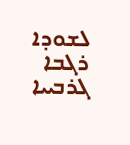ܠܫܘܕܐ ܪܓܒܐ ܓܪܒܝܝܐ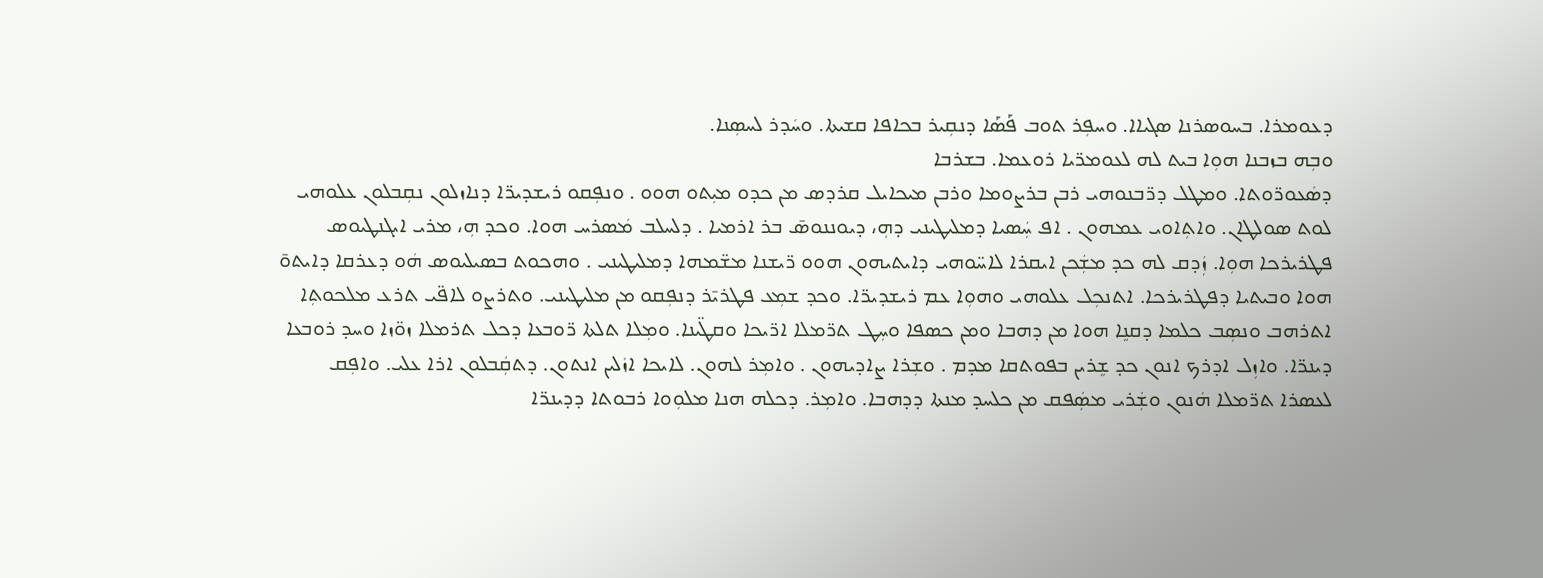ܕܥܘܡܪܐ. ܒܚܘܣܪܢܐ ܣܓܝܐܐ. ܘܚܦܼܪ ܬܘܒ ܦܰܣܰܐ ܕܢܩܼܝܪ ܒܟܐܦܐ ܩܫܝܬܐ. ܘܚܿܕܪ ܠܚܣܼܢܐ.
ܘܒܼܗ ܒܙܒܢܐ ܗܘܼܐ ܒܝܬ ܠܗ ܠܥܘܡܪ̈ܝܐ ܪܘܥܡܐ. ܒܫܪܒܐ
ܕܣܿܥܘܪ̈ܘܬܐ. ܘܡܛܠ ܕܪ̈ܒܢܘܗܝ ܪܒܢ ܒܪܨܘܡܐ ܘܪܒܢ ܡܝܟܐܝܠ ܩܪܕܣ ܡܢ ܟܕܘ ܡܝܼܬܘ ܗܘܘ . ܘܢܦܼܩܘ ܪܝܫܕܝܪ̈ܐ ܕܢܐܙܠܘܢ ܢܩܼܒܠܘܢ ܥܠܘܗܝ ܠܘܬ ܣܘܠܛܐܢ. ܘܐܬܼܐܘܝ ܥܡܗܘܢ . ܐܦ ܚܲܣܝܐ ܕܡܠܝܛܝܢܝ ܕܗܼ، ܕܝܘܢܢܘܣ̄ ܒܪ ܐܪܡܝܐ . ܕܠܚܠܒ ܡܿܣܪܚ ܗܘܐ. ܘܟܕ ܗܼ، ܡܪܝ ܐܝܓܢܛܝܘܣ ܦܛܪܝܪܟܐ ܗܘܼܐ. ܙܲܕܩ ܠܗ ܟܕ ܡܫܲܟܢ ܐܝܩܪܐ ܠܐܚ̈ܘܗܝ ܕܐܝܬܝܗܘܢ ܗܘܘ ܪ̈ܝܫܢܐ ܡܫ̈ܡܗܐ ܕܡܠܝܛܝܢܝ . ܘܗܟܘܬ ܒܣܝܠܝܘܣ ܗܿܘ ܕܥܪܩܐ ܕܐܝܬܘ̄ ܗܘܐ ܘܒܝܬܝܐ ܕܦܛܪܝܪܟܐ. ܐܬܢܟܼܠ ܥܠܘܗܝ ܘܗܘܼܐ ܥܡ ܪܝܫܕܝܪ̈ܐ. ܘܟܕ ܫܡܼܥ ܦܛܪܝ̄ܪ ܕܢܦܼܩܘ ܡܢ ܡܠܝܛܝܢܝ. ܘܬܪܨܘ ܠܐܦ̈ܝ ܬܪܥ ܡܠܟܘܬܼܐ ܐܬܪܗܒ ܘܢܣܼܒ ܟܠܡܐ ܕܩܢܸܐ ܗܘܐ ܡܢ ܕܗܒܐ ܘܡܢ ܟܣܦܐ ܘܚܼܛ ܬܪ̈ܡܠܐ ܐܪ̈ܝܟܐ ܘܩܛ̈ܝܢܐ. ܘܡܼܠܐ ܬܠܬܐ ܪ̈ܘܒܥܐ ܕܟܠ ܬܪܡܠܐ ܙܘ̈ܙܐ ܘܚܕ ܪܘܒܥܐ ܕܝܢܪ̈ܐ. ܘܐܙܼܠ ܐܕܪܟ ܐܢܘܢ ܟܕ ܫܸܪܝܢ ܒܦܘܬܩܐ ܡܕܡ . ܘܫܼܪܐ ܨܐܕܝܗܘܢ . ܘܐܡܼܪ ܠܗܘܢ. ܠܐܝܟܐ ܐܙܿܠܝܢ ܐܢܬܘܢ. ܕܬܩܲܒܠܘܢ ܐܪܐ ܥܠܝ. ܘܐܦܼܩ ܠܥܣܪܐ ܬܪ̈ܡܠܐ ܗܿܢܘܢ ܘܫܲܪܝ ܡܣܲܦܩ ܡܢ ܟܠܚܕ ܡܢܬܐ ܕܕܗܒܐ. ܘܐܡܼܪ. ܕܟܠܗ ܗܢܐ ܡܠܘܼܘܐ ܪܒܘܬܐ ܕܕܝܢܪ̈ܐ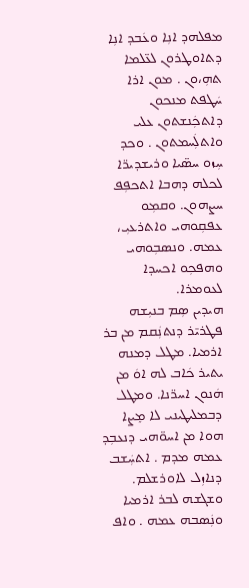ܡܦܠܗܕ ܐܢܼܐ ܘܥܿܒܕ ܐܢܼܐ ܕܬܐܘܛܪܘܢ ܠܥ̈ܠܡܐ ܬܗܼ،ܘܢ . ܡܘܢ ܐܪܐ ܚܿܛܦܬ ܡܢܟܘܢ ܕܐܬܟܲܢܫܬܘܢ ܥܠܝ ܘܐܬܠܲܚܡܬܘܢ . ܘܟܕ ܚܼܙܘ ܚܣ̈ܝܐ ܘܪܝܫܕܝܪ̈ܐ ܠܟܠܗ ܕܗܒܐ ܐܬܟܦܼܦ ܚܨܗܘܢ. ܘܩܡܼܘ ܥܦܩܼܘܗܝ ܘܐܬܪܥܝܼ، ܥܡܗ. ܘܢܣܒܼܘܗܝ ܘܗܦܟܼܘ ܐܟܚܕܐ ܠܥܘܡܪܐ.
ܗܝܕܝܢ ܣܼܡ ܒܢܝܼܫܗ ܦܛܪܝ̄ܪ ܕܢܬܢܲܩܡ ܡܢ ܒܪ ܐܪܡܝܐ. ܡܛܠ ܕܡܢܗ ܝܬܝܪ ܟܿܐܒ ܠܗ ܐܘܿ ܡܢ ܗܿܢܘܢ ܐܚܪ̈ܢܐ. ܘܡܛܠ ܕܒܡܠܝܛܝܢܝ ܠܐ ܡܸܨܐ ܗܘܐ ܡܢ ܐܚܘ̈ܗܝ ܕܢܥܒܼܕ ܥܡܗ ܡܕܡ . ܐܬܚܲܫܒ ܕܢܐܙܼܠ ܠܐܘܪܫܠܡ. ܘܫܓܫܗ ܠܒܪ ܐܪܡܝܐ ܘܢܲܣܒܗ ܥܡܗ . ܘܐܦ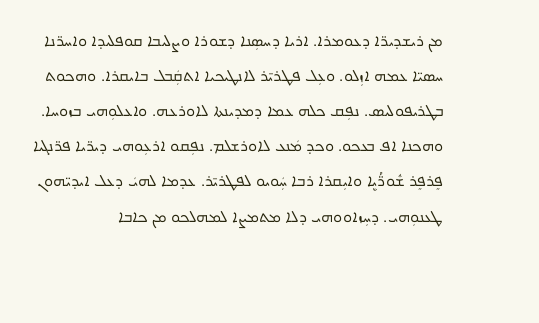ܡܢ ܪܝܫܕܝܪ̈ܐ ܕܥܘܡܪܐ. ܐܪܝܐ ܕܚܣܼܢܐ ܕܫܘܪܐ ܘܨܠܝܒܐ ܩܘܦܠܝܕܐ ܘܐܚܪ̈ܢܐ ܚܣܝ̈ܐ ܥܡܗ ܐܙܼܠܘ. ܘܥܼܠ ܦܛܪܝ̄ܪ ܠܐܢܛܝܟܝܐ ܐܬܩܲܒܠ ܒܐܝܩܪܐ. ܘܗܟܘܬ ܒܛܪܝܦܘܠܝܣ. ܢܦܼܩ ܟܠܗ ܥܡܐ ܕܡܕܝܢܬܐ ܠܐܘܪܥܗ. ܘܐܥܠܘܼܗܝ ܒܙܘܚܐ. ܘܗܟܢܐ ܐܦ ܒܥܟܘ. ܘܟܕ ܡܿܢܥ ܠܐܘܪܫܠܡ. ܢܦܼܩܘ ܐܪܥܼܘܗܝ ܕܝܪ̈ܝܐ ܦܪ̈ܢܓܝܐ ܦܸܪܦܸܪ ܫܽܘܪ̈ܳܝܷܐ ܘܐܝܼܩܪܐ ܪܒܐ ܚܲܘܝܘ ܠܦܛܪܝ̄ܪ. ܥܕܡܐ ܠܗܝܿ ܕܥܠ ܐܝܕܝ̈ܗܘܢ ܛܥܢܘܼܗܝ. ܕܚܼܙܐܘܘܗܝ ܕܠܐ ܡܬܡܨܐ ܠܡܗܠܟܘ ܡܢ ܟܐܒܐ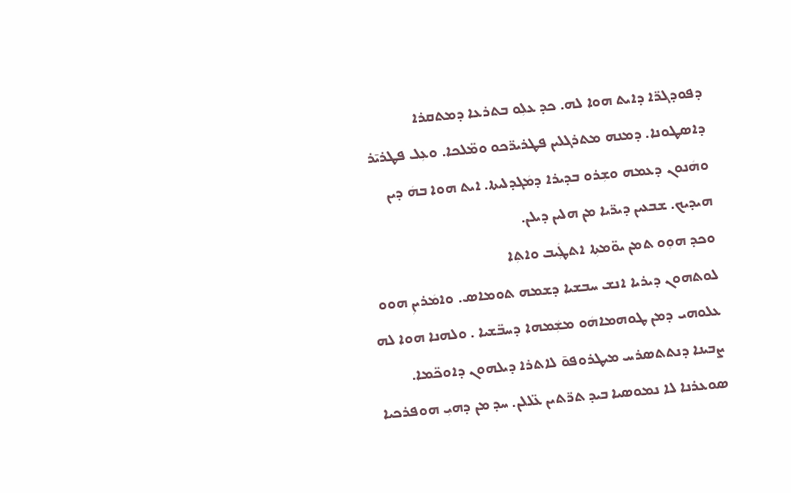ܕܦܘܕܓܪ̈ܐ ܕܐܝܬ ܗܘܐ ܠܗ. ܟܕ ܥܠܼܘ ܒܬܪܥܐ ܕܡܬܩܪܐ ܕܐܣܛܘܢܐ. ܕܡܢܗ ܡܬܪܓܠܝܢ ܦܛܪܝܪ̈ܟܘ ܘܡ̈ܠܟܐ. ܘܥܼܠ ܦܛܪܝ̄ܪ ܘܗܿܢܘܢ ܕܥܡܗ ܘܫܼܪܘ ܒܕܝܪܐ ܕܡܿܓܕܠܝܬܐ. ܐܝܬ ܗܘܐ ܒܗܿ ܕܝܢ ܗܝܕܝܟ. ܫܒܥܝܢ ܕܝܪ̈ܝܐ ܡܢ ܗܠܝܢ ܕܝܠܢ.
ܘܟܕ ܗܘܼܘ ܬܡܢ ܝܘ̈ܡܬܼܐ ܐܬܛܲܝܒ ܘܐܬܼܐ
ܠܘܬܗܘܢ ܕܝܪܝܐ ܐܢܫ ܚܒܫܝܐ ܕܫܡܗ ܬܘܡܐܣ. ܘܐܡܿܪܝܢܼ ܗܘܘ ܥܠܘܗܝ ܕܡܢ ܛܘܗܡܐܗܿܘ ܡܫܲܡܗܐ ܕܚܒ̈ܫܝܐ . ܘܠܗܢܐ ܗܘܐ ܠܗ ܨܒܝܢܐ ܕܢܬܬܣܪܚ ܡܝܛܪܘܦܘ̄ ܠܐܬܪܐ ܕܝܠܗܘܢ ܕܐܘܟ̈ܡܐ. ܣܘܥܪܢܐ ܠܐ ܢܡܘܣܝܐ ܒܝܕ ܬܪ̈ܬܝܢ ܥ̈ܠܠܢ. ܚܕ ܡܢ ܕܗܝܼ ܗܘܦܪܟܝܐ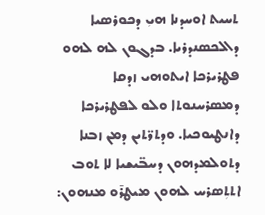ܬܚܝܬ ܐܘܚܕܢܐ ܗܝܼ ܕܟܘܪܣܝܐ ܕܐܠܟܣܢܕܪܝܐ. ܒܕܓܘܢ ܠܗ ܠܗܘ ܦܛܪܝܪܟܐ ܐܝܬܘܗܝ ܙܕܩܐ ܕܡܣܪܚܢܘܬܐ ܘܠܘ ܠܦܛܪܝܪܟܐ ܕܐܢܛܝܘܟܝܐ. ܘܕܬܪ̈ܬܝܢ ܕܡܢ ܙܒܢܐ ܕܬܘܠܡܕܗܘܢ ܕܚܒ̈ܝܫܝܐ ܠܐ ܬܘܒ ܐܬܬܼܣܪܚ ܠܗܘܢ ܡܝܛܪ̄ܘ ܡܢܗܘܢ: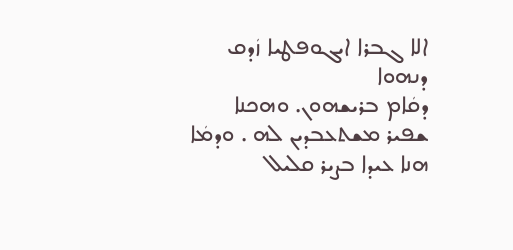ܐܠܐ ܓܒܪܐ ܐܝܓܘܦܛܝܐ ܙܿܕܩ ܕܢܗܘܐ
ܕܩܿܐܡ ܒܪܝܫܗܘܢ. ܘܗܟܢܐ ܫܦܝܪ ܡܫܬܥܒܕܝܢ ܠܗ . ܘܕܡܿܐ ܗܢܐ ܥܝܕܐ ܒܨܝܪ ܩܠܝܠ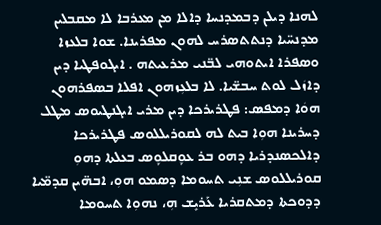ܠܗܢܐ ܕܝܠܢ ܕܒܡܕܢܚܐ ܕܐܠܐ ܡܢ ܡܥܪܒܐ ܠܐ ܡܩܒܠܝܢ ܡܕܢܚ̈ܝܐ ܕܢܬܬܣܪܚ ܠܗܘܢ ܡܦܪܝܢܐ. ܫܘܐ ܒܠܥܙܐ ܘܣܦܪܐ ܐܝܬܘܗܝ ܠܒ̈ܢܝ ܡܪܥܝܬܗ . ܐܝܓܘܦܛܝܐ ܕܝܢ ܕܐܙܿܠ ܠܘܬ ܚܒܫ̈ܝܐ. ܠܐ ܒܠܥܼܙܗܘܢ ܐܦܠܐ ܒܣܦܪܗܘܢ ܗܘܿܐ ܕܡܦܣ: ܦܛܪܝܪܟܐ ܕܝܢ ܡܪܝ ܐܝܓܢܛܝܘܣ ܡܛܠ ܕܚܪܝܢܐ ܗܘܼܐ ܒܝܬ ܠܗ ܠܩܘܪܝܠܠܘܣ ܦܛܪܝܪܟܐ ܕܐܠܟܣܢܕܪܝܐ ܕܗܘ ܒܪ ܥܘܾܩܠܘܾܣ ܒܥܠܬܐ ܕܗܘܼ ܩܘܪܝܠܠܘܣ ܫܢܼܝ ܬܚܘܡܐ ܕܣܡܘ ܗܘܼ، ܐܒܗ̈ܝܢ ܩܕܡ̈ܝܐ ܕܕܘܟܬܐ ܕܡܬܩܪܝܐ ܥܰܪܝܻܫ ܗܼ، ܢܗܘܼܐ ܬܚܘܡܐ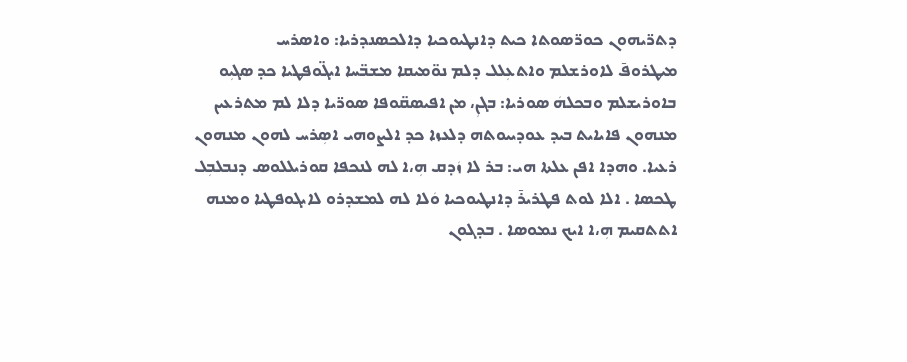ܕܬܪ̈ܝܗܘܢ ܟܘܪ̈ܣܘܬܐ ܟܝܬ ܕܐܢܛܝܘܟܝܐ ܕܐܠܟܣܢܕܪܝܐ: ܘܐܣܪܚ
ܡܝܛܪܘܦ̄ ܠܐܘܪܫܠܡ ܘܐܬܥܼܠܠ ܕܠܡ ܢܘ̈ܡܝܩܐ ܡܫܒ̈ܚܐ ܐܝܓ̈ܘܦܛܝܐ ܟܕ ܣܓܝܼܘ ܒܐܘܪܝܫܠܡ ܘܒܟܠܗܿ ܣܘܪܝܐ: ܒܓܢܼ، ܡܢ ܐܦܝܣܩ̈ܘܦܐ ܣܘܪ̈ܝܐ ܕܠܐ ܠܡ ܡܬܪܥܝܢ ܡܢܗܘܢ ܦܐܝܐܝܬ ܒܝܕ ܥܘܕܝܝܘܬܗ ܕܠܥܙܐ ܟܕ ܐܠܨܘܗܝ ܐܣܼܪܚ ܠܗܘܢ ܡܢܗܘܢ ܪܥܝܐ. ܘܗܕܐ ܐܦܢ ܥܠܬܐ ܗܝ: ܒܪ ܠܐ ܙܿܕܩ ܗܼ،ܐ ܠܗ ܠܢܟܦܐ ܩܘܪܝܠܠܘܣ ܕܢܒܠܒܼܠ ܛܟܣܐ . ܐܠܐ ܠܘܬ ܦܛܪܝܪ̄ ܕܐܢܛܝܘܟܝܐ ܘܿܠܐ ܠܗ ܠܡܫܕܪܘ ܠܐܝܓܘܦܛܝܐ ܘܡܢܗ ܐܬܬܩܝܡ ܗܼ،ܐ ܐܝܟ ܢܡܘܣܐ . ܒܕܓܘܢ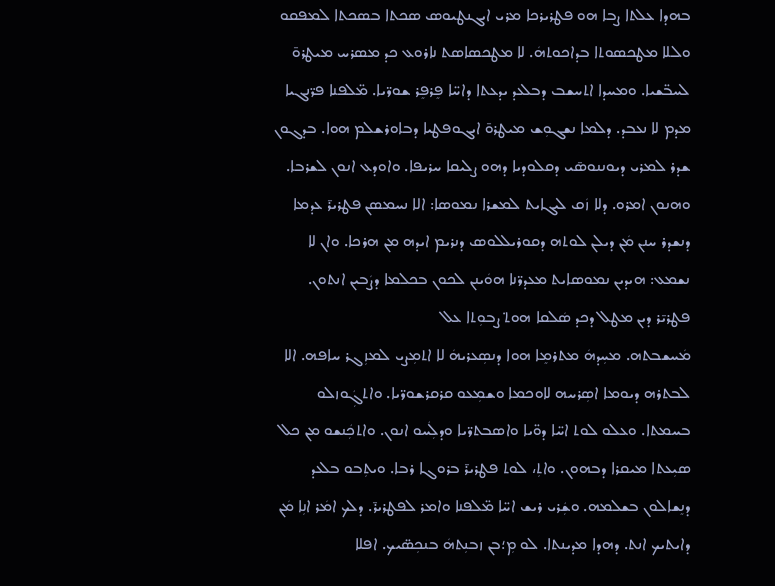ܒܗܕܐ ܥܠܬܐ ܨܒܐ ܗܘ ܦܛܪܝܪܟܐ ܡܪܝ ܐܝܓܢܛܝܘܣ ܣܟܬܐ ܒܣܟܬܐ ܠܡܦܩܘ ܘܠܠܐ ܡܛܟܣܘܬܐ ܒܕܐܟܘܬܗܿ. ܠܐ ܡܛܟܣܐܣܬ ܢܐܪܘܥ ܟܕ ܡܣܪܚ ܡܝܛܪܘ̄ ܠܚܒ̈ܫܝܐ. ܘܡܚܕܐ ܐܬܚܫܒ ܕܒܠܥܕ ܝܕܥܬܐ ܕܐܚ̈ܐ ܦܸܪܦܸܪ ܫܘܪ̈ܝܐ. ܡ̈ܠܦܢܐ ܦܪ̈ܢܓܝܐ ܡܕܡ ܠܐ ܢܥܒܕ. ܕܠܡܐ ܢܫܓܘܼܫ ܡܝܛܪܘ̄ ܐܝܓܘܦܛܝܐ ܕܒܐܘܪܫܠܡ ܗܘܐ. ܒܕܓܘܢ ܫܕܪ ܠܡܪܝ ܕܝܘܢܢܘܣ̄ܝ ܕܩܠܘܕܝܐ ܕܗܘ ܨܠܝܩܐ ܚܪܝܦܐ. ܘܐܘܕܥ ܐܢܘܢ ܠܫܪܒܐ. ܘܗܢܘܢ ܐܡܪܘ. ܕܠܐ ܙܿܩ ܠܝܓܐܝܬ ܠܡܫܪܐ ܢܡܘܣܐ: ܐܠܐ ܢܚܡܣܢ ܦܛܪܝܪ̄ ܥܕܡܐ ܕܢܫܕܪ ܚܢܢ ܡܿܢ ܕܝܠܢ ܠܘܬܗ ܕܩܘܪܝܠܠܘܣ ܕܢܪܝܡ ܐܝܕܗ ܡܢ ܗܪܟܐ. ܘܐܢ ܠܐ ܢܫܡܥ: ܗܝܕܝܢ ܢܡܘܣܐܝܬ ܡܥܕܪ̈ܢܐ ܗܘܿܝܢܢ ܠܟܘܢ ܒܟܠܡܐ ܕܨܿܒܝܢ ܐܢܬܘܢ. ܦܛܪܝ̄ܪ ܕܝܢ ܡܛܠ ܕܟܕ ܣܿܠܩܐ ܗܘܬ݀ ܨܒܘܼܬܐ ܥܠ
ܡܿܚܫܒܬܗ. ܡܚܼܕܗܿ ܡܬܪܡܸܐ ܗܘܐ ܕܢܣܼܥܪܝܗܿ ܠܐ ܐܬܡܼܨܝ ܠܡܙܼܓܪ ܚܐܦܗ. ܐܠܐ ܠܒܬܪܗ ܕܝܘܡܐ ܐܣܼܪܚܗ ܠܐܘܟܡܐ ܘܫܡܼܥܘ ܩܪܩܪܫܘܪ̈ܝܐ. ܘܐܬܓܲܘܙܠܘ ܒܚܡܬܐ. ܘܥܠܘ ܠܘܬ ܐܚ̈ܐ ܕܘ̈ܝܐ ܘܐܣܒܬܪ̈ܝܐ ܘܕܠܲܚܘ ܐܢܘܢ. ܘܐܬܟܲܢܫܘ ܡܢ ܟܠ ܣܝܼܥܬܐ ܡܝܩܪܐ ܕܒܗܘܢ. ܘܐܬܼ، ܠܘܬ ܦܛܪܝܪ̄ ܒܪܘܓܐ ܪܒܐ. ܘܝܬܼܒܘ ܒܠܥܕ ܕܢܸܫܐܠܘܢ ܒܫܠܡܗ. ܘܫܲܪܝ ܪܝܫ ܐܚ̈ܐ ܡ̈ܠܦܢܐ ܘܐܡܪ ܠܦܛܪܝܪ̄. ܕܠܟ ܐܡܿܪ ܐܢܼܐ ܡܿܢ ܕܐܝܬܝܟ ܐܢܬ. ܕܗܕܐ ܡܕܝܢܬܐ. ܠܘ ܡܼ؛ܒܢ ܙܒܢܼܬܗܿ ܒܢܟܼܣ̈ܝܟ. ܐܦܠܐ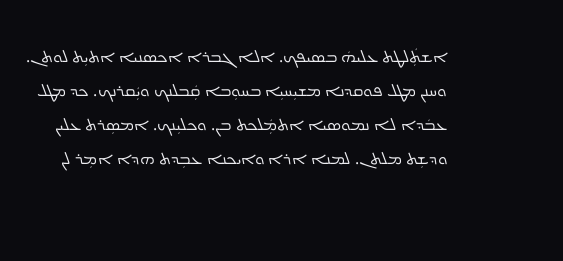ܐܫܬܲܠܛܬ ܥܠܝܗܿ ܒܣܝܦܟ. ܐܠܐ ܓܒܪܐ ܐܟܣܢܝܐ ܐܬܝܼܬ ܠܘܬܢ. ܘܚܢܢ ܡܛܠ ܦܘܩܕܢܐ ܡܫܝܼܚܝܼܐ ܒܚܘܼܒܐ ܩܲܒܠܢܟ ܘܝܲܩܪܢܟ. ܟܕ ܡܛܠ ܥܒܿܕܐ ܠܐ ܢܡܘܣܝܐ ܐܬܡܲܠܟܬ ܒܢ. ܘܟܠܝܼܢܟ. ܐܡܣܼܪܬ ܥܠܝܢ ܘܕܫܼܬ ܡܠܬܢ. ܠܡܢܐ ܐܪܐ ܘܐܝܟܢܐ ܥܒܼܕܬ ܗܕܐ ܐܡܼܪ ܠܢ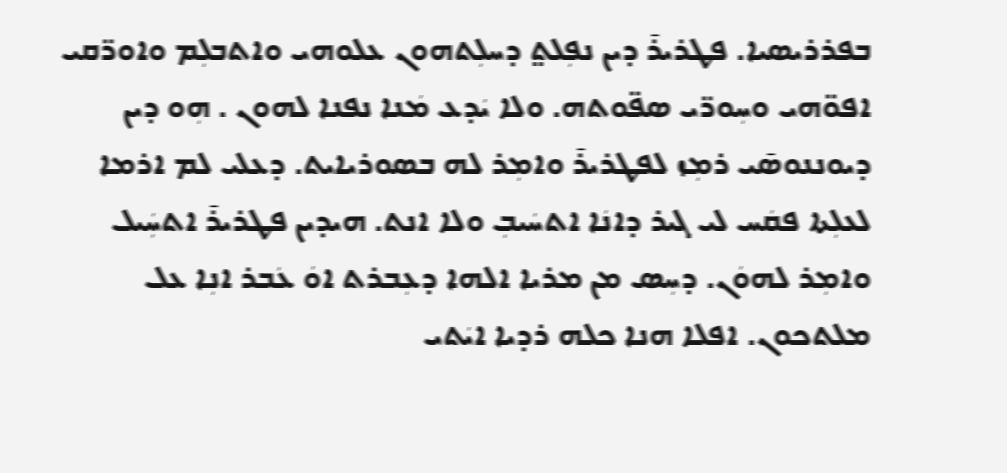ܒܦܪܪܝܣܝܐ. ܦܛܪܝܪ̄ ܕܝܢ ܢܦܼܠܬ݀ ܕܚܠܼܬܗܘܢ ܥܠܘܗܝ ܘܐܬܒܠܼܡ ܘܐܘܪ̈ܩܝ ܐܦܘ̈ܗܝ ܘܚܼܘܪ̈ܝ ܣܦ̈ܘܬܗ. ܘܠܐ ܝܿܕܥ ܡܿܢܐ ܢܦܢܐ ܠܗܘܢ . ܗܼܘ ܕܝܢ ܕܝܘܢܢܘܣ̄ܝ ܪܡܼܙ ܠܦܛܪܝܪ̄ ܘܐܡܼܪ ܠܗ ܒܣܘܪܝܐܝܬ. ܕܥܠܝ ܠܡ ܐܪܡܐ ܠܥܠܼܬܐ ܦܩܿܚ ܠܝ ܓܝܪ ܕܐܢܿܐ ܐܬܚܿܝܒܼ ܘܠܐ ܐܢܬ. ܗܝܕܝܢ ܦܛܪܝܪ̄ ܐܬܚܲܝܠ ܘܐܡܼܪ ܠܗܘܿܢ. ܕܚܼܣ ܡܢ ܡܪܝܐ ܐܠܗܐ ܕܥܼܒܪܬ ܐܘܿ ܥܿܒܪ ܐܢܼܐ ܥܠ ܡܠܬܟܘܢ. ܐܦܠܐ ܗܢܐ ܟܠܗ ܪܕܝܐ ܐܝܿܬܝ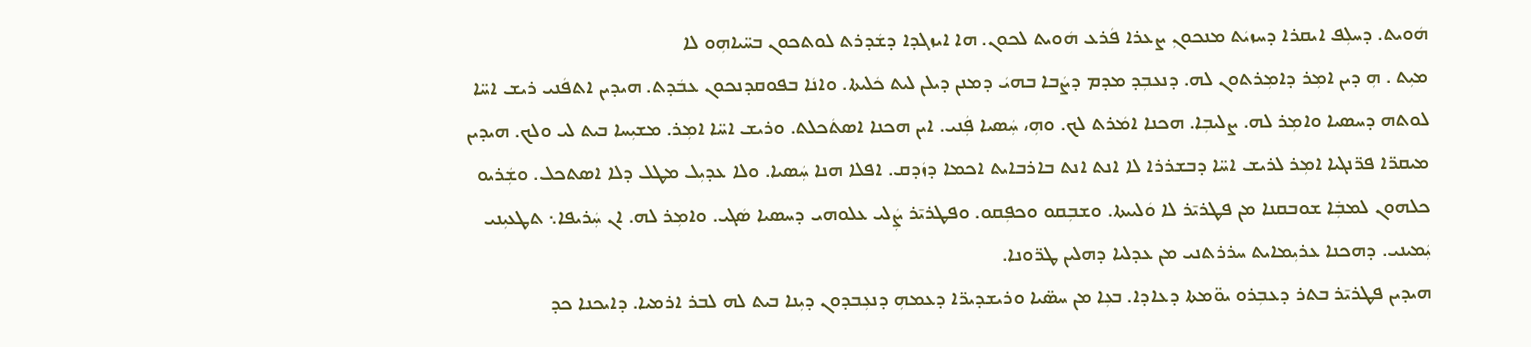ܗܿܘܝܬ. ܕܚܠܼܦ ܐܝܩܪܐ ܕܚܙܝܿܬ ܡܢܟܘܢܼ ܨܥܪܐ ܦܿܪܥ ܗܿܘܝܬ ܠܟܘܢ. ܗܐ ܐܝܙܓܕܐ ܕܫܿܕܪܬ ܠܘܬܟܘܢ ܒܚ̈ܝܐܗܼܘ ܠܐ
ܡܝܼܬ . ܗܼ ܕܝܢ ܐܡܼܪ ܕܐܡܼܪܬܘܢ ܠܗ. ܕܢܥܒܼܕ ܡܕܡ ܕܨܿܒܐ ܒܗܝܿ ܕܡܢܢ ܕܝܠܢ ܠܝܬ ܟܿܠܝܬܐ. ܘܐܢܿܐ ܒܦܘܩܕܢܟܘܢ ܥܒܿܕܬ. ܗܝܕܝܢ ܐܬܦܿܢܝ ܪܝܫ ܐܚ̈ܐ ܠܘܬܗ ܕܚܣܝܐ ܘܐܡܼܪ ܠܗ. ܨܠܝܒܼܐ. ܗܟܢܐ ܐܡܿܪܬ ܠܟ. ܘܗܼ، ܚܲܣܝܐ ܦܲܢܝ. ܐܝܢ ܗܟܢܐ ܐܣܬܿܟܠܬ. ܘܪܝܫ ܐܚ̈ܐ ܐܡܼܪ. ܡܫܝܼܚܐ ܒܝܬ ܠܝ ܘܠܟ. ܗܝܕܝܢ ܡܝܩܪ̈ܐ ܦܪ̈ܢܓܝܐ ܐܡܼܪ ܠܪܝܫ ܐܚ̈ܐ ܕܒܫܪܪܐ ܠܐ ܐܢܬ ܐܢܬ ܒܐܪܒܐܝܬ ܐܟܡܐ ܕܙܿܕܩ. ܐܦܠܐ ܗܢܐ ܚܲܣܝܐ. ܘܠܐ ܥܕܝܼܠ ܡܛܠ ܕܠܐ ܐܣܬܟܠ. ܘܫܲܪܝܘ ܟܠܗܘܢ ܠܡܒܼ݁ܐ ܫܘܒܩܢܐ ܡܢ ܦܛܪܝ̄ܪ ܠܐ ܘܿܠܝܝܬܐ. ܘܫܒܼܩܘ ܘܟܦܼܩܘ. ܘܦܛܪܝ̄ܪ ܨܲܠܝ ܥܠܘܗܝ ܕܚܣܝܐ ܣܿܓܝ. ܘܐܡܼܪ ܠܗ. ܐܢ ܚܲܪܝܦܐ܆ ܬܛܥܝܼܢܝ ܝܲܡܝܢܝ. ܕܗܟܢܐ ܥܪܝܼܡܐܝܬ ܚܪܪܬܢܝ ܡܢ ܥܕܠܝܐ ܕܗܠܝܢ ܛܪ̈ܘܢܐ.
ܗܝܕܝܢ ܦܛܪܝ̄ܪ ܒܬܪ ܕܥܒܼܪܘ ܝܘ̈ܡܬܐ ܕܥܐܕܐ. ܒܥܼܐ ܡܢ ܚܣ̈ܝܐ ܘܪܝܫܕܝܪ̈ܐ ܕܥܡܗܼ ܕܢܥܼܒܕܘܢ ܕܝܼܢܐ ܒܝܬ ܠܗ ܠܒܪ ܐܪܡܝܐ. ܕܐܝܟܢܐ ܟܕ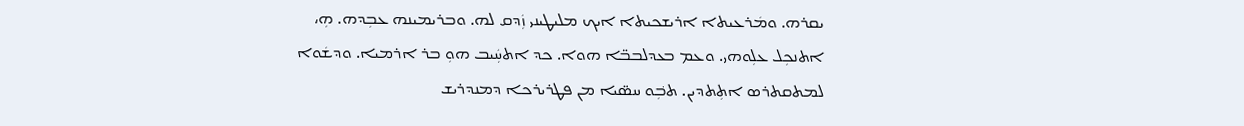ܝܩܪܗ. ܘܡܿܪܥܝܬܐ ܐܪܝܫܟܝܬܐ ܐܝܟ ܡܠܝܛܝܢܝ ܙܲܕܩ ܠܗ. ܘܒܪܝܡܝܢܗ ܥܒܼܕܗ. ܗܼ، ܐܬܢܟܼܠ ܥܠܼܘܗܝ. ܘܥܡ ܒܥܕܠܒܒ̈ܐ ܗܘܐ. ܟܕ ܐܬܚܲܝܒ ܗܘܼ ܒܪ ܐܪܡܝܐ. ܘܕܫܿܘܐ ܠܡܬܩܬܪܣ ܐܬܼܬܕܝܢ. ܬܒܼ݁ܘ ܚܣ̈ܝܐ ܡܢ ܦܛܪܝܪܟܐ ܕܡܢܕܪܝܫ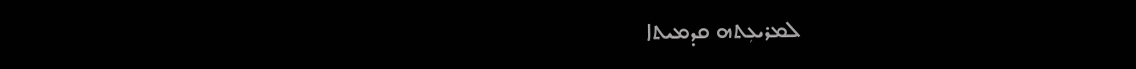ܠܡܪܝܥܼܬܗ ܩܕܡܝܬܐ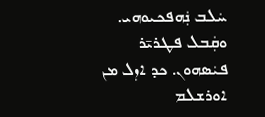ܚܿܠܒ ܢܲܗܦܟܝܘܗܝ. ܘܩܲܒܠ ܦܛܪܝ̄ܪ ܦܝܿܣܗܘܢ. ܟܕ ܐܙܼܠ ܡܢ ܐܘܪܫܠܡ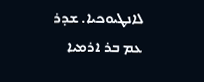ܠܐܢܛܝܘܟܝܐ. ܫܕܪ ܥܡ ܒܪ ܐܪܡܝܐ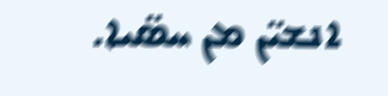ܐܢܫܝ̈ܢ ܡܢ ܚܣ̈ܝܐ.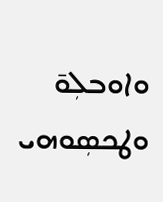ܘܐܘܒܠܼܘ̄ ܘܛܟܣܼܘܗܝ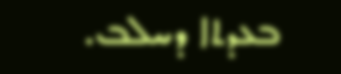ܒܥܕܬܐ ܕܚܠܒ.